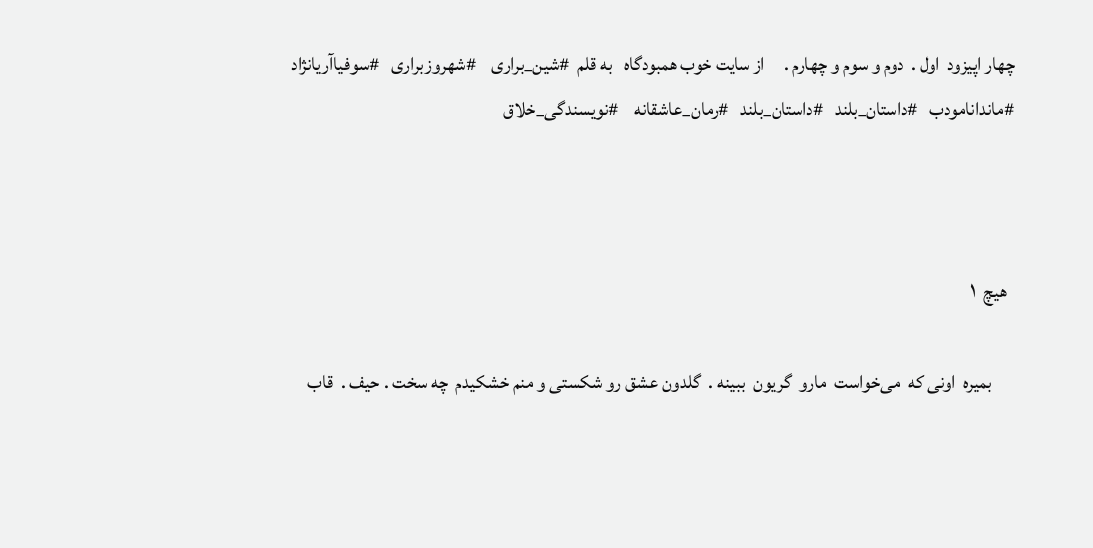چهار اپیزود  اول .  دوم و سوم و چهارم .     از سایت خوب همبودگاه   به قلم  #شین_براری    #شهروزبراری   #سوفیاآریانژاد   #ماندانامودب   #داستان_بلند   #داستان_بلند   #رمان_عاشقانه    #نویسندگی_خلاق



  هیچ  ۱

      بمیره  اونی که  می‌خواست  مارو  گریون  ببینه .  گلدون عشق رو شکستی و منم خشکیدم  چه سخت . حیف .  قاب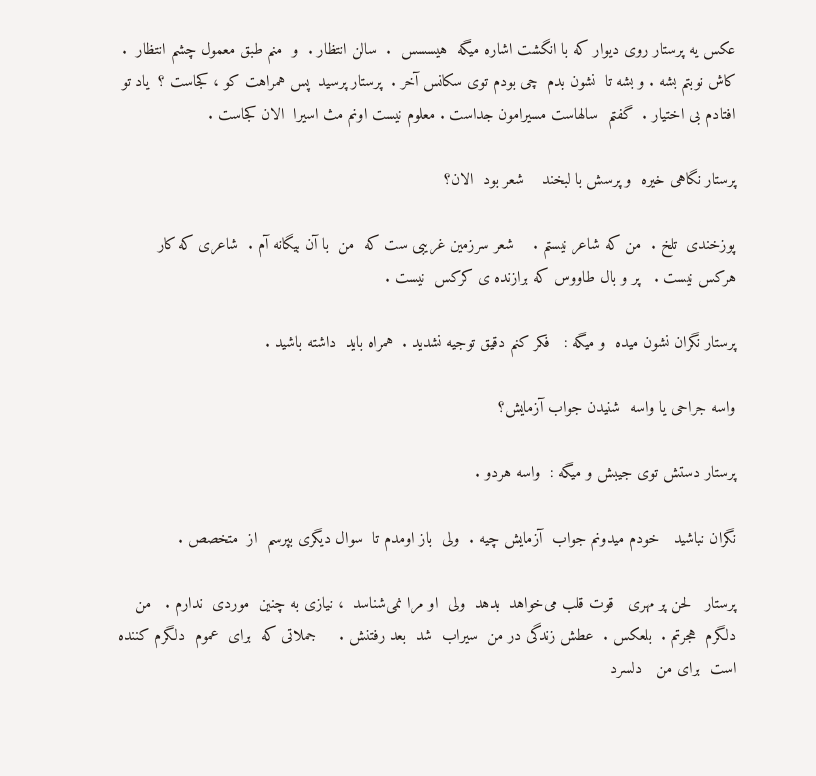عکس یه پرستار روی دیوار که با انگشت اشاره میگه  هیسسس  .  سالن انتظار .  و  منم طبق معمول چشم انتظار ‌ .  کاش نوبتم بشه . و بشه تا  نشون بدم  چی بودم توی سکانس آخر .  پرستار پرسید  پس همراهت کو ، کجاست ؟  یاد تو  افتادم بی اختیار .  گفتم  سالهاست مسیرامون جداست . معلوم نیست اونم مث اسیرا  الان کجاست .

پرستار نگاهی خیره  و پرسش با لبخند    شعر بود  الان؟

پوزخندی  تلخ .  من که شاعر نیستم .    شعر سرزمین غریبی ست که  من  با آن بیگانه آم .  شاعری که کار هرکس نیست .   پر و بال طاووس که برازنده ی کرکس  نیست .

پرستار نگران نشون میده  و میگه :   فکر کنم دقیق توجیه نشدید .  همراه باید  داشته باشید .

واسه جراحی یا واسه  شنیدن جواب آزمایش؟

پرستار دستش توی جیبش و میگه :  واسه هردو .

نگران نباشید   خودم میدونم جواب  آزمایش چیه .  ولی  باز اومدم تا  سوال دیگری بپرسم  از  متخصص .

پرستار   لحن پر مهری   قوت قلب می‌خواهد  بدهد  ولی  او مرا نمی‌شناسد  ، نیازی به چنین  موردی  ندارم .   من  دلگرم  هجرتم .  بلعکس .  عطش زندگی در من  سیراب  شد  بعد رفتنش .     جملاتی که  برای  عموم  دلگرم کننده  است  برای من   دلسرد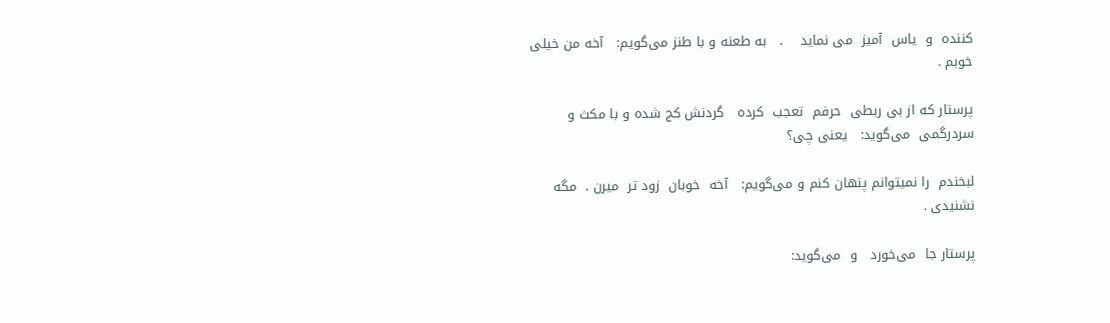کننده  و  یاس  آمیز  می نماید ‌   .   به طعنه و با طنز می‌گویم:   آخه من خیلی  خوبم .

پرستار که از بی ربطی  حرفم  تعجب  کرده   گردنش کج شده و با مکث و سردرگمی  می‌گوید:   یعنی چی؟

لبخندم  را نمیتوانم پنهان کنم و می‌گویم:   آخه  خوبان  زود تر  میرن .  مگه نشنیدی .

پرستار جا  می‌خورد   و  می‌گوید: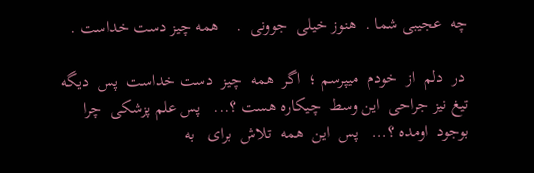چه  عجیبی شما .  هنوز خیلی  جوونی  .    همه چیز دست خداست .

 در  دلم  از  خودم  میپرسم ؛  اگر  همه  چیز  دست خداست  پس  دیگه  تیغ نیز جراحی  این وسط  چیکاره هست ؟...   پس علم پزشکی  چرا  بوجود  اومده ؟...   پس  این  همه  تلاش  برای   به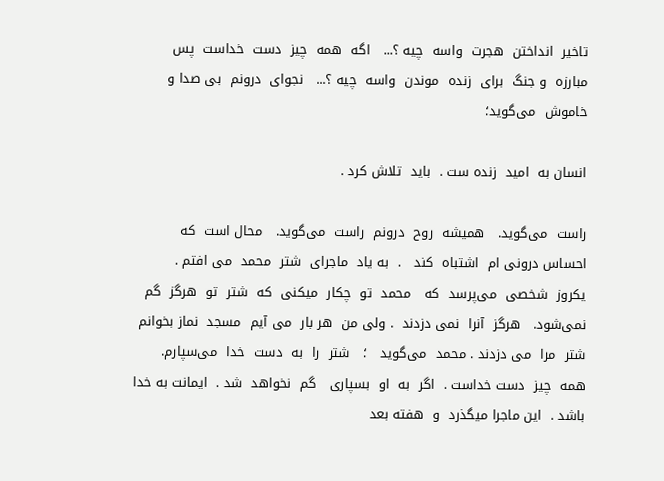تاخیر  انداختن  هجرت  واسه  چیه ؟...   اگه  همه  چیز  دست  خداست  پس  مبارزه  و جنگ  برای  زنده  موندن  واسه  چیه ؟...   نجوای  درونم  بی صدا و خاموش  می‌گوید؛

انسان به  امید  زنده ست .  باید  تلاش کرد .

راست  می‌گوید.   همیشه  روح  درونم  راست  می‌گوید.   محال است  که  احساس درونی ام  اشتباه  کند ‌  .  به یاد  ماجرای  شتر  محمد  می افتم .    یکروز  شخصی  می‌پرسد  که   محمد  تو  چکار  میکنی  که  شتر  تو  هرگز  گم  نمی‌شود.   هرگز  آنرا  نمی دزدند  . ولی من  هر بار  می آیم  مسجد  نماز بخوانم  شتر  مرا  می دزدند . محمد  می‌گوید   ؛   شتر  را  به  دست  خدا  می‌سپارم.    همه  چیز  دست خداست .  اگر  به  او  بسپاری   گم  نخواهد  شد .  ایمانت به خدا  باشد .  این ماجرا میگذرد  و  هفته بعد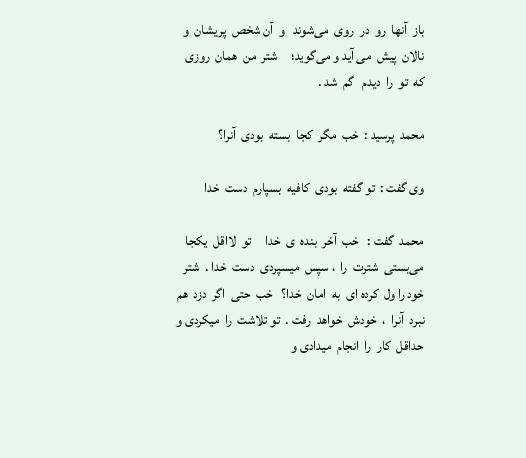باز  آنها  رو  در  روی  می‌شوند   و  آن شخص  پریشان  و  نالان  پیش  می آید و می‌گوید؛     شتر  من  همان  روزی  که  تو  را  دیدم   گم  شد .

محمد  پرسید :  خب  مگر  کجا  بسته  بودی  آنرا؟

وی گفت :  تو گفته  بودی  کافیه  بسپارم  دست  خدا

محمد  گفت :   خب  آخر  بنده  ی  خدا     تو  لااقل  یکجا  می‌بستی  شترت  را  ، سپس  میسپردی  دست  خدا .  شتر خود را ول  کرده ای  به  امان  خدا؟   خب  حتی  اگر  دزد  هم  نبرد  آنرا  ،  خودش  خواهد  رفت .  تو تلاشت  را  میکردی و  حداقل  کار  را  انجام  میدادی و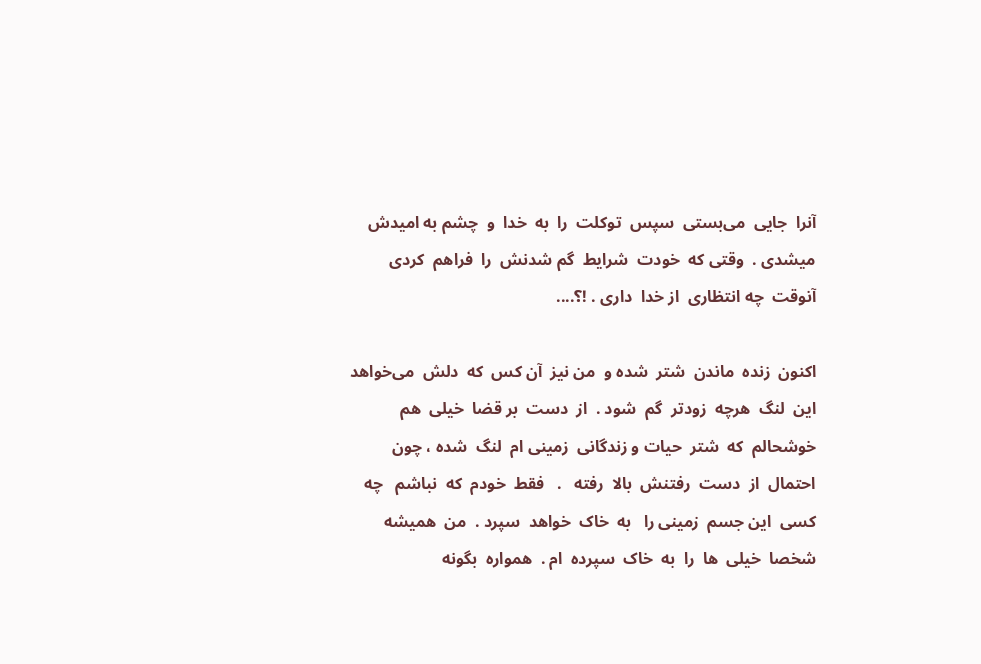آنرا  جایی  می‌بستی  سپس  توکلت  را  به  خدا  و  چشم به امیدش  میشدی .  وقتی که  خودت  شرایط  گم شدنش  را  فراهم  کردی  آنوقت  چه انتظاری  از خدا  داری . !؟....

اکنون  زنده  ماندن  شتر  شده و  من نیز  آن کس  که  دلش  می‌خواهد  این  لنگ  هرچه  زودتر  گم  شود .  از  دست  بر قضا  خیلی  هم  خوشحالم  که  شتر  حیات و زندگانی  زمینی ام  لنگ  شده ، چون احتمال  از  دست  رفتنش  بالا  رفته   .   فقط  خودم  که  نباشم   چه کسی  این جسم  زمینی را   به  خاک  خواهد  سپرد .  من  همیشه   شخصا  خیلی  ها  را  به  خاک  سپرده  ام .  همواره  بگونه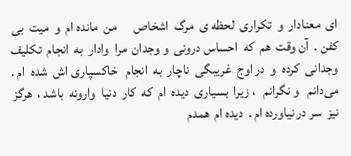ای  معنادار  و  تکراری  لحظه ی  مرگ  اشخاص      من  مانده ام  و  میت  بی کفن .  آن وقت  هم  که  احساس درونی  و وجدان  مرا  وادار  به  انجام  تکلیف  وجدانی  کرده  و  در اوج  غریبگی  ناچار  به  انجام   خاکسپاری اش  شده  ام .  می‌دانم   و نگرانم   ، زیرا  بسیاری  دیده  ام  که  کار  دنیا  وارونه  باشد ،  هرگز نیز  سر در نیاورده ام .  دیده ام  همدم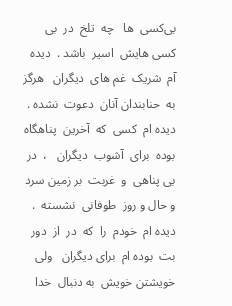بی‌کسی  ها   چه  تلخ  در  بی کسی هایش  اسیر  باشد .  دیده  آم  شریک  غم های  دیگران   هرگز  به  حنابندان آنان  دعوت  نشده .   دیده ام  کسی  که  آخرین  پناهگاه  بوده  برای  آشوب  دیگران   ،  در بی پناهی  و  غربت  بر زمین سرد و حال و روز  طوفانی  نشسته  .  دیده ام  خودم  را  که  در  از  دور   بت  بوده ام  برای دیگران   ولی  خویشتن خویش  به دنبال  خدا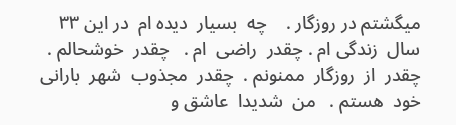میگشتم در روزگار .    چه  بسیار  دیده ام  در این ۳۳ سال  زندگی ام . چقدر  راضی  ام .   چقدر  خوشحالم .  چقدر  از  روزگار  ممنونم .  چقدر  مجذوب  شهر  بارانی  خود  هستم .   من  شدیدا  عاشق و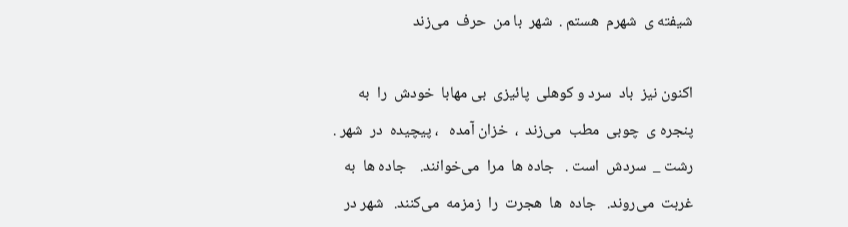شیفته ی  شهرم  هستم .  شهر  با من  حرف  می‌زند ‌

اکنون نیز  باد  سرد و کوهلی  پائیزی  بی مهابا  خودش  را  به  پنجره ی  چوبی  مطب  می‌زند  ،  خزان آمده   ، پیچیده  در  شهر . رشت _  سردش  است .   جاده ها  مرا  می‌خوانند.    جاده ها  به  غربت  می‌روند.   جاده  ها  هجرت  را  زمزمه  می‌کنند.   شهر در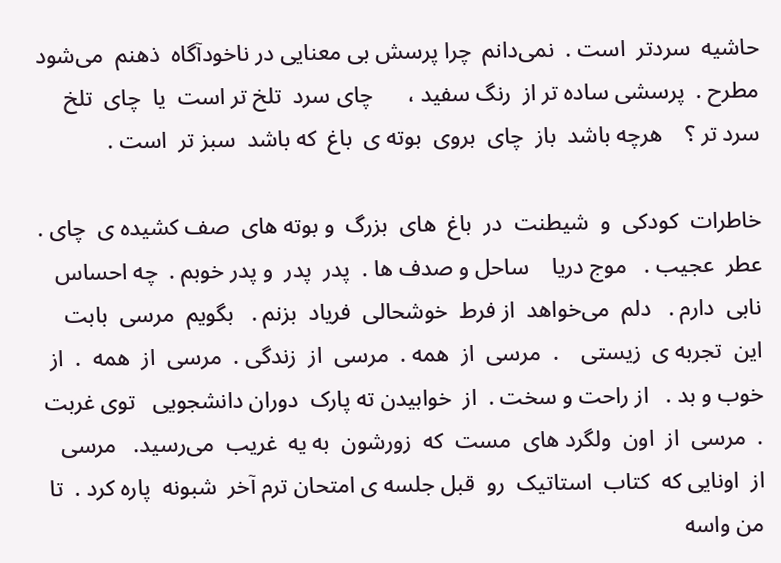حاشیه  سردتر  است .  نمی‌دانم  چرا پرسش بی معنایی در ناخودآگاه  ذهنم  می‌شود مطرح .  پرسشی ساده تر از  رنگ سفید ،      چای سرد  تلخ تر است  یا  چای  تلخ سرد تر ؟    هرچه باشد  باز  چای  بروی  بوته ی  باغ  که باشد  سبز تر  است .

خاطرات  کودکی  و  شیطنت  در  باغ  های  بزرگ  و بوته های  صف کشیده ی  چای .   عطر  عجیب .   موج دریا    ساحل و صدف ها .  پدر  پدر  و پدر خوبم .  چه احساس  نابی  دارم .   دلم  می‌خواهد  از فرط  خوشحالی  فریاد  بزنم .   بگویم  مرسی  بابت  این  تجربه ی  زیستی ‌   .  مرسی  از  همه .  مرسی  از  زندگی .  مرسی  از  همه  .  از خوب و بد .   از راحت و سخت .  از  خوابیدن ته پارک  دوران دانشجویی   توی غربت .  مرسی  از  اون  ولگرد های  مست  که  زورشون  به یه  غریب  می‌رسید.   مرسی  از  اونایی که  کتاب  استاتیک  رو  قبل جلسه ی امتحان ترم آخر  شبونه  پاره کرد .  تا  من واسه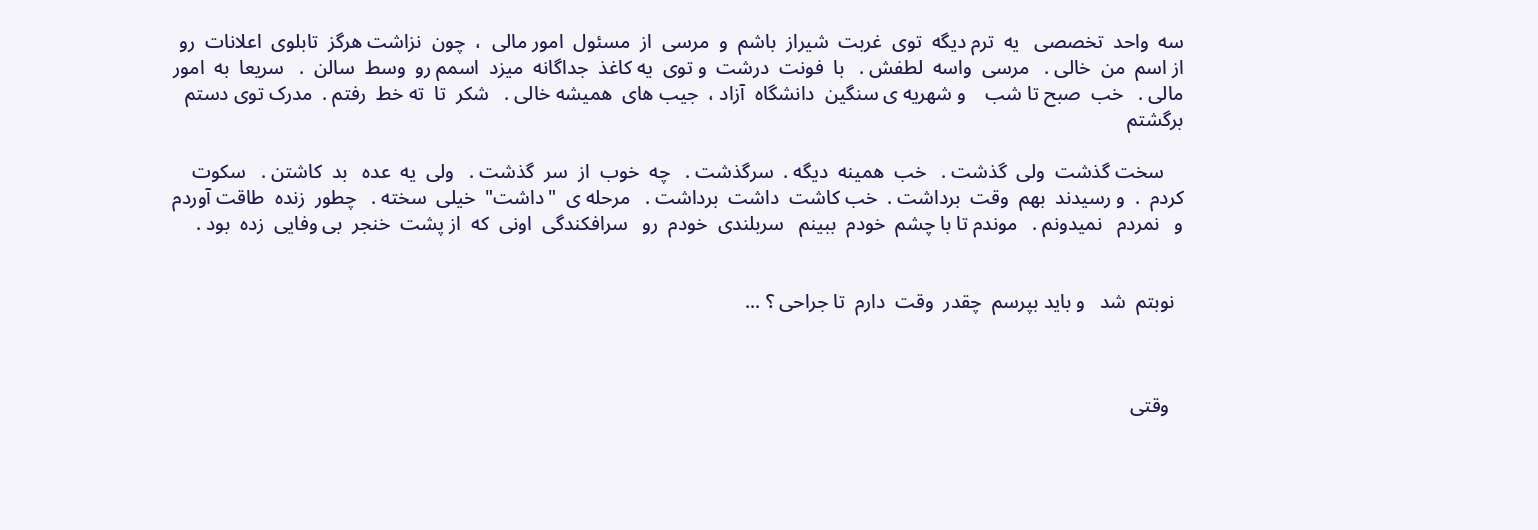سه  واحد  تخصصی   یه  ترم دیگه  توی  غربت  شیراز  باشم  و  مرسی  از  مسئول  امور مالی  ،  چون  نزاشت هرگز  تابلوی  اعلانات  رو  از اسم  من  خالی .   مرسی  واسه  لطفش .   با  فونت  درشت  و توی  یه کاغذ  جداگانه  میزد  اسمم رو  وسط  سالن  .   سریعا  به  امور  مالی .   خب  صبح تا شب    و شهریه ی سنگین  دانشگاه  آزاد ،  جیب های  همیشه خالی .   شکر  تا  ته خط  رفتم .  مدرک توی دستم برگشتم

    سخت گذشت  ولی  گذشت .   خب  همینه  دیگه .  سرگذشت .   چه  خوب  از  سر  گذشت .   ولی  یه  عده   بد  کاشتن .   سکوت  کردم  .  و رسیدند  بهم  وقت  برداشت .  خب کاشت  داشت  برداشت .   مرحله ی  "داشت"  خیلی  سخته .   چطور  زنده  طاقت آوردم و   نمردم   نمیدونم .   موندم تا با چشم  خودم  ببینم   سربلندی  خودم  رو   سرافکندگی  اونی  که  از پشت  خنجر  بی وفایی  زده  بود .


  نوبتم  شد ‌  و باید بپرسم  چقدر  وقت  دارم  تا جراحی ؟ ...



   وقتی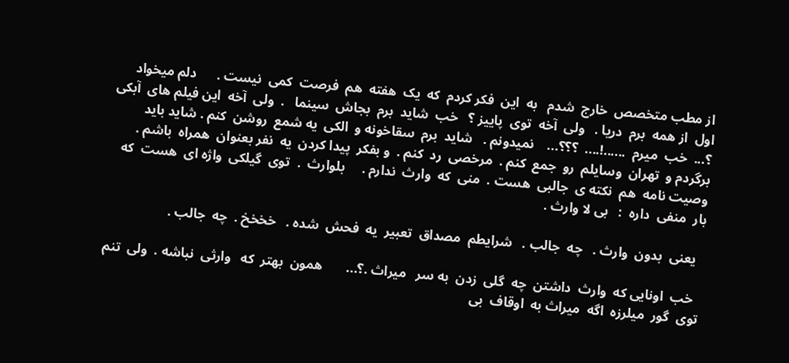از مطب متخصص  خارج  شدم   به  این  فکر کردم  که  یک  هفته  هم  فرصت  کمی  نیست .      دلم میخواد  اول  از همه  برم  دریا .   ولی  آخه  توی  پاییز ؟   خب  شاید  برم  بجاش  سینما   .  ولی  آخه  این فیلم های  آبکی ؟...  خب  میرم  ......!....  ؟؟؟...    نمیدونم .   شاید  برم  سقاخونه و  الکی  یه شمع  روشن  کنم . شاید باید برگردم و  تهران  وسایلم  رو  جمع  کنم .  مرخصی  رد  کنم .  و بفکر  پیدا کردن  یه  نفر بعنوان  همراه  باشم .    وصیت نامه  هم  نکته ی  جالبی  هست .  منی  که  وارث  ندارم .     بلوارث  .  توی  گیلکی  واژه ای  هست  که  بار  منفی  داره  :   بی لا وارث .

  یعنی  بدون  وارث .   چه  جالب .   شرایطم  مصداق  تعبیر  یه  فحش  شده .   خخخخ .  چه  جالب .

  خب  اونایی که  وارث  داشتن  چه  گلی  زدن  به سر   میراث .؟...       همون  بهتر  که   وارثی  نباشه .  ولی  تنم  توی  گور  میلرزه  اگه  میراث به  اوقاف  بی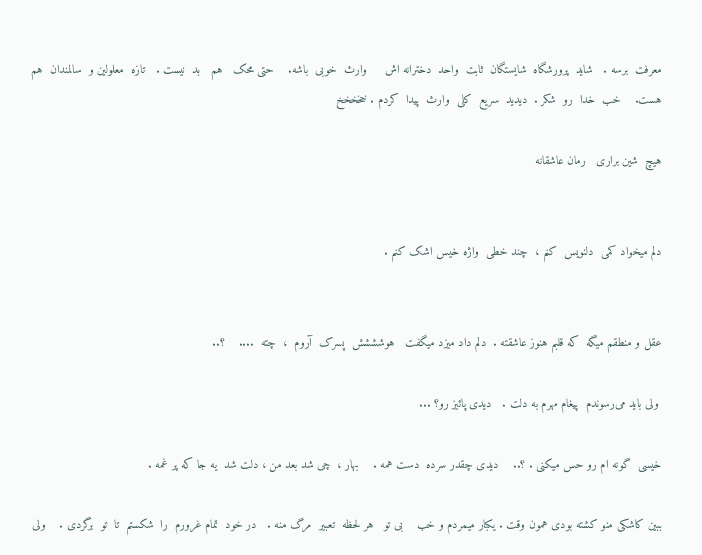معرفت  برسه .   شاید  پرورشگاه  شایستگان  ثابت  واحد  دخترانه اش     وارث  خوبی  باشه.    حتی محک   هم   بد  نیست .   تازه  معلولین و  سالمندان  هم  هست.    خب  خدا  رو  شکر .  دیدید  سریع  کلی  وارث  پیدا  کردم . خخخخخ

هیچ  شین براری   رمان عاشقانه


دلم میخواد کمی  دلنویس  کنم ،  چند خطی  واژه خیس اشک کنم .


عقل و منطقم میگه  که قلبم هنوز عاشقته .  دلم داد میزد میگفت   هوشششش  پسرک  آروم  ،  چته  ....    ؟..

 ولی باید می‌رسوندم  پیغام مهرم به دلت .   دیدی پائیز رو؟ ...

خیسی  گونه ام رو حس میکنی . ؟..    دیدی چقدر سرده  دست همه .    بهار ،  چی شد بعد من ، دلت شد  یه جا که پر غمه .

ببین کاشکی منو ‌کشته بودی همون وقت . یکبار میمردم و خب    بی تو   هر لحظه  تعبیر  مرگ منه .   در خود  تمام غرورم  را  شکستم  تا  تو  برگردی .    ولی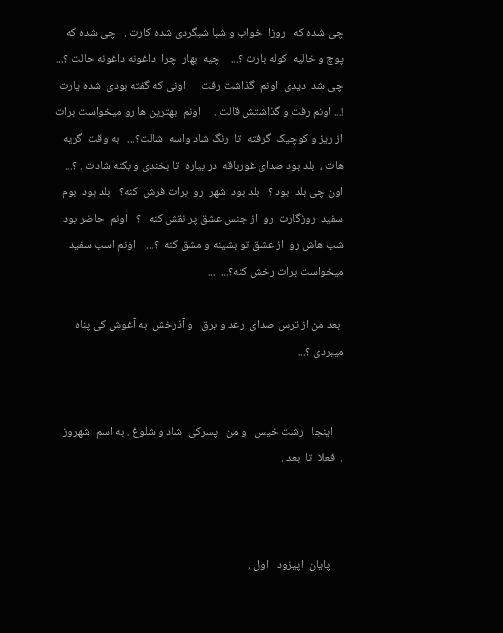چی شده که   روزا  خواب و شبا شبگردی شده کارت .   چی شده که پوچ و خالیه  کوله بارت ؟...    چیه  بهار  چرا  داغونه داغونه حالت ؟...   چی شد  دیدی  اونم  گذاشت رفت      اونی که گفته بودی  شده یارت !... اونم رفت و گذاشتش قالت .     اونم  بهترین ها رو میخواست برات از ریز و کوچیک  گرفته  تا  رنگ شاد واسه  شالت؟...   به وقت  گریه هات ،  بلد بود صدای غورباقه  در بیاره  تا بخندی و بکنه شادت . ؟...    اون چی بلد  بود ؟   بلد بود  شهر  رو  برات فرش  کنه؟   بلد بود  بوم سفید  روزگارت  رو  از جنس عشق پر نقش کنه   ؟   اونم  حاضر بود  شب هاش رو  از عشق تو بشینه و مشق کنه  ؟...    اونم اسب سفید  میخواست برات رخش کنه؟...  ...

 بعد من از ترس صدای  رعد و برق   و آذرخش  به آغوش کی پناه  میبردی ؟...


    اینجا   رشت خیس   و من   پسرکی  شاد و شلوغ . به اسم  شهروز ‌    .  فعلا  تا  بعد .



     پایان  اپیزود   اول .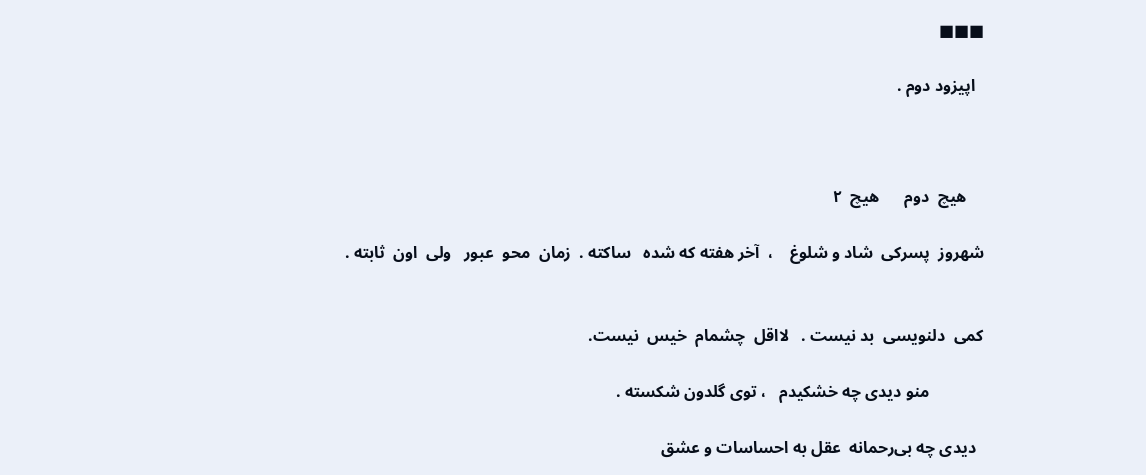■■■

  اپیزود دوم .



    هیچ  دوم      هیچ  ۲

شهروز  پسرکی  شاد و شلوغ    ،  آخر هفته که شده   ساکته .  زمان  محو  عبور   ولی  اون  ثابته .


کمی  دلنویسی  بد نیست .   لااقل  چشمام  خیس  نیست.

             منو دیدی چه خشکیدم   ، توی گلدون شکسته .

  دیدی چه بی‌رحمانه  عقل به احساسات و عشق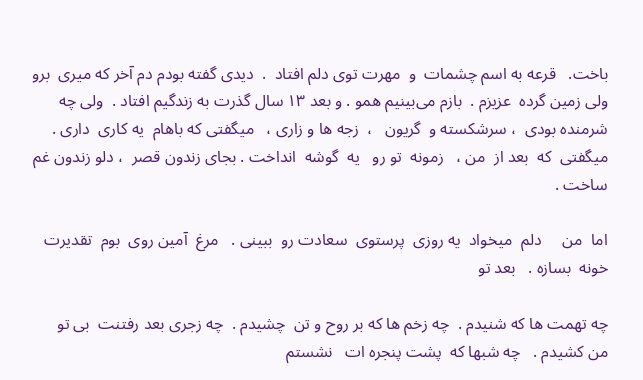باخت.   قرعه به اسم چشمات  و  مهرت توی دلم افتاد  .  دیدی گفته بودم دم آخر ‌که میری  برو   ولی زمین گرده  عزیزم .  بازم می‌بینیم همو . و بعد ۱۳ سال گذرت به زندگیم افتاد .  ولی چه شرمنده بودی  ، سرشکسته و  گریون   ،  زجه ها و زاری ،   میگفتی که باهام  یه کاری  داری .    میگفتی  که  بعد از  من ،   زمونه  تو رو   یه  گوشه  انداخت . بجای زندون قصر  ، دلو زندون غم ساخت .

اما  من     دلم  میخواد  یه روزی  پرستوی  سعادت رو  ببینی .   مرغ  آمین روی  بوم  تقدیرت  خونه  بسازه .   بعد تو

چه تهمت ها که شنیدم .  چه زخم ها ‌که بر روح و تن  چشیدم .  چه زجری بعد رفتنت  بی تو  من کشیدم .   چه شبها که  پشت پنجره ات   نشستم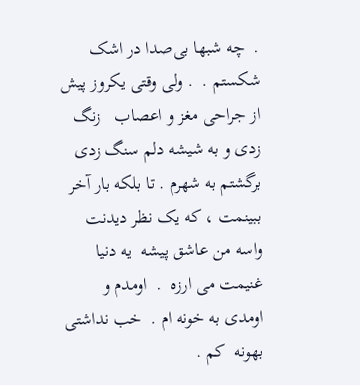.  چه شبها بی‌صدا در اشک شکستم .  . ولی وقتی یکروز پیش از جراحی مغز و اعصاب   زنگ زدی و به شیشه دلم سنگ زدی      برگشتم به شهرم . تا بلکه بار آخر  ببینمت ، که یک نظر دیدنت  واسه من عاشق پیشه  یه دنیا غنیمت می ارزه ‌ .  اومدم و اومدی به خونه ام .  خب نداشتی بهونه  کم .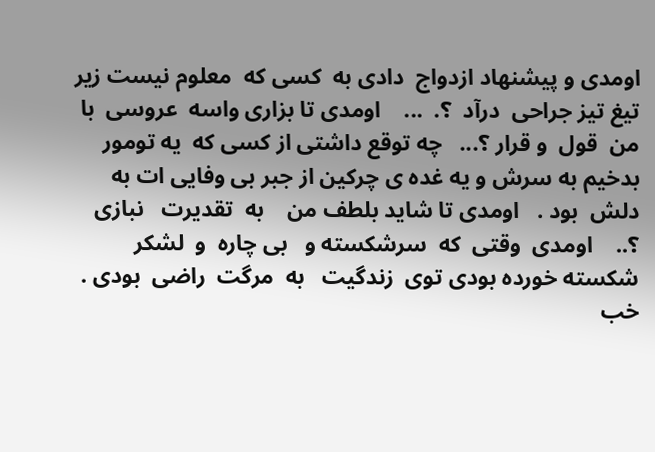اومدی و پیشنهاد ازدواج  دادی به  کسی که  معلوم نیست زیر تیغ تیز جراحی  درآد  ؟.  ...    اومدی تا بزاری واسه  عروسی  با من  قول  و قرار ؟...   چه توقع داشتی از کسی که  یه تومور بدخیم به سرش و یه غده ی چرکین از جبر بی وفایی ات به  دلش  بود .   اومدی تا شاید بلطف من    به  تقدیرت   نبازی ؟‌..    اومدی  وقتی  که  سرشکسته و   بی چاره  و  لشکر  شکسته خورده بودی توی  زندگیت   به  مرگت  راضی  بودی .   خب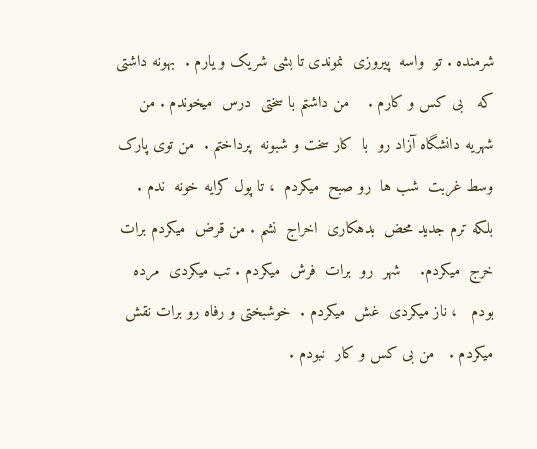شرمنده . تو  واسه  پیروزی  نموندی تا بشی شریک و یارم .  بهونه داشتی که   بی کس و کارم .    من داشتم با سختی  درس  میخوندم . من شهریه دانشگاه آزاد رو  با  کار سخت و شبونه  پرداختم .  من توی پارک وسط غربت  شب ها  رو صبح  میکردم  ، تا پول کرایه خونه  ندم .   بلکه ترم جدید محض  بدهکاری  اخراج  نشم . من قرض  میکردم برات خرج  میکردم.    شهر  رو  برات  فرش  میکردم ‌. تب میکردی  مرده بودم   ، ناز میکردی  غش  میکردم .  خوشبختی و رفاه رو برات نقش میکردم .   من بی کس و کار  نبودم .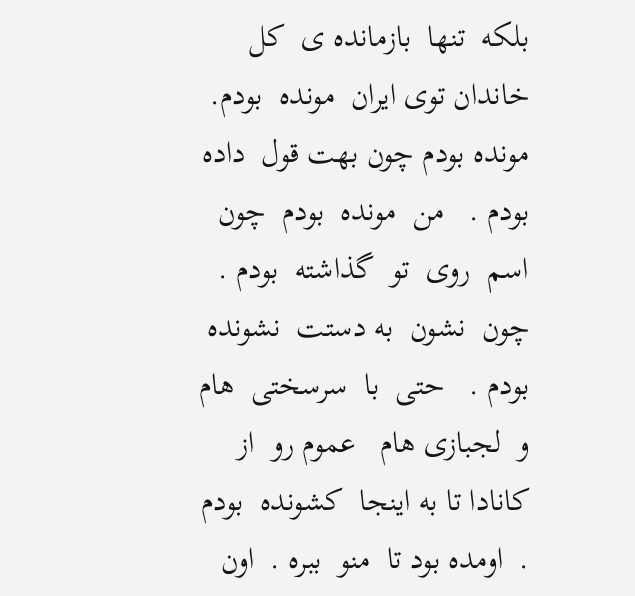بلکه  تنها  بازمانده ی  کل  خاندان توی ایران  مونده  بودم.    مونده بودم چون بهت قول  داده  بودم .   من  مونده  بودم  چون  اسم  روی  تو  گذاشته  بودم .    چون  نشون  به دستت  نشونده  بودم .   حتی  با  سرسختی  هام   و  لجبازی هام   عموم رو  از  کانادا تا به اینجا  کشونده  بودم .  اومده بود تا  منو  ببره .  اون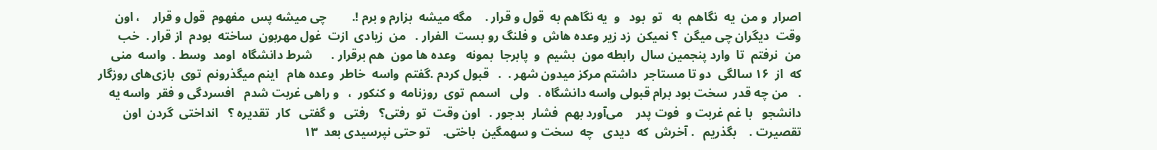اصرار  و من  یه  نگاهم  به   تو  بود   و  یه نگاهم به  قول و قرار .    مگه میشه  بزارم و برم !.        چی میشه پس  مفهوم  قول و قرار    ، اون وقت  دیگران چی میگن  ؟ نمیکن  زد زیر وعده هاش  و فلنگ رو بست  الفرار .   من  زیادی  ازت  غول مهربون  ساخته  بودم  از قرار .  خب  من  نرفتم  تا  وارد پنجمین سال  رابطه مون  بشیم  و  پابرجا  بمونه   وعده ها مون  هم برقرار .      شرط دانشگاه  اومد  وسط .  واسه  منی  که  از  ۱۶ سالگی  دو تا مستاجر  داشتم مرکز میدون شهر .  .   قبول کردم .گفتم  واسه  خاطر  وعده هام   اینم میگذرونم  توی  بازی‌های روزگار .   من چه قدر  سخت بود برام قبولی واسه دانشگاه .   ولی   اسمم  توی  روزنامه  و کنکور  ،   و راهی غربت شدم   افسردگی و فقر  واسه یه دانشجو   با غم غربت و  فوت پدر    می‌آورد بهم  فشار  بدجور .   اون وقت  تو  رفتی؟   رفتی   و گفتی   کار  تقدیره ؟   انداختی  گردن  ا‌ون  تقصیرت .    بگذریم   . آخرش  که  دیدی   چه  سخت و سهمگین  باختی.    تو حتی نپرسیدی بعد  ۱۳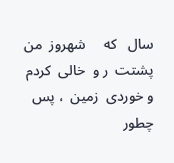سال   که     شهروز  من  پشتت  ر و  خالی  کردم   و خوردی  زمین  ، پس چطور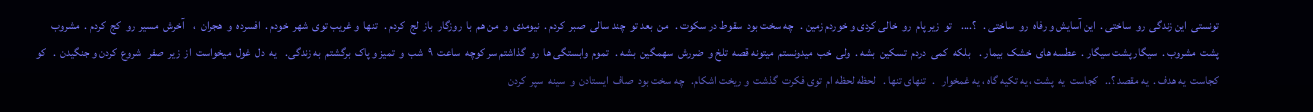تونستی  این زندگی  رو  ساختی .  این آسایش و رفاه  رو  ساختی .   ؟....    تو  زیر پام  رو  خالی کردی و خوردم زمین .   چه سخت بود  سقوط در سکوت .   من  بعد تو  چند سالی  صبر  کردم .  نیومدی  و  من هم  با  روزگار  باز  لج  کردم .   تنها  و غریب توی  شهر  خودم .  افسرده  و  هجران  ،    آخرش  مسیر  رو  کج  کردم .  مشروب  پشت  مشروب .  سیگار پشت سیگار .  عطسه های  خشک  بیمار .    بلکه  کمی  دردم  تسکین  بشه .  ولی  خب  میدونستم  میتونه قصه  تلخ و  ضررش  سهمگین  بشه .   تموم  وابستگی ها  رو  گذاشتم سر کوچه  ساعت  ۹  شب  و  تمیز و پاک  برگشتم  به زندگی.    یه  دل  غول  میخواست  از  زیر  صفر   شروع  کردن و جنگیدن  .   کو  کجاست  یه هدف .  یه مقصد ؟..   کجاست  یه  پشت ، یه تکیه گاه ، یه غمخوار ‌  .   تنهای تنها .   لحظه لحظه ام  توی فکرت  گذشت  و ریخت اشکام.   چه سخت بود  صاف  ایستادن  و  سینه  سپر  کردن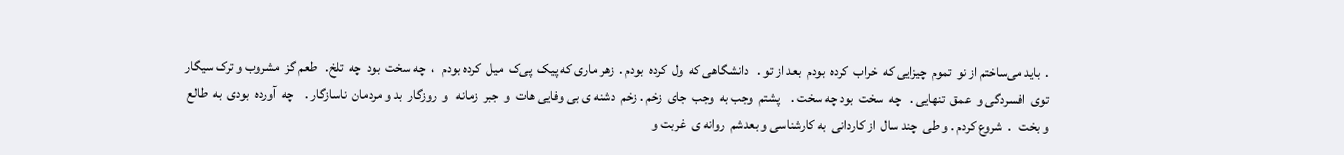.  باید می‌ساختم از نو  تموم  چیزایی که  خراب  کرده  بودم  بعد از تو .   دانشگاهی که  ول  کرده  بودم .  زهر ماری که پیک  پی‌ک  میل  کرده بودم   ،  چه سخت  بود  چه  تلخ.   طعم گز  مشروب و ترک سیگار  توی  افسردگی و  عمق  تنهایی .   چه  سخت  بود چه سخت .    پشتم  وجب به  وجب  جای  زخم . زخم  دشنه ی بی وفایی هات  و  جبر  زمانه   و  روزگار  بد و مردمان  ناسازگار .    چه  آورده  بودی  به  طالع  و بخت   .  شروع کردم . و طی  چند سال  از کاردانی  به کارشناسی و بعدشم  روانه ی  غربت و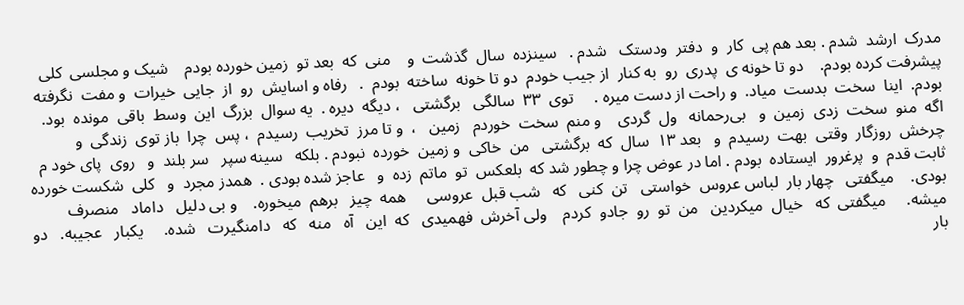مدرک  ارشد  شدم . بعد هم پی  کار  و  دفتر  ودستک   شدم .   سینزده  سال  گذشت  و    منی  که  بعد تو  زمین خورده بودم    شیک و مجلسی  کلی پیشرفت کرده بودم.    دو تا خونه ی  پدری  رو  به کنار  از جیب خودم  دو تا خونه  ساخته  بودم  .   رفاه و اسایش  رو  از  جایی  خیرات  و مفت  نگرفته  بودم.  اینا  سخت  بدست  میاد.  و راحت از دست میره .     توی  ۳۳  سالگی   برگشتی   ، دیگه  دیره .  یه سوال  بزرگ  این  وسط  باقی  مونده  بود.    اگه  منو  سخت  زدی  زمین  و   بی‌رحمانه   ول  گردی    و منم  سخت  خوردم   زمین   ،  و تا مرز  تخریب  رسیدم  ، پس  چرا  باز توی  زندگی  و  چرخش  روزگار  وقتی  بهت  رسیدم  و   بعد ۱۳  سال  که  برگشتی   من  خاکی  و زمین  خورده  نبودم . بلکه   سینه سپر   سر بلند  و   روی  پای خود م  ثابت قدم  و  پرغرور  ایستاده  بودم . اما در عوض چرا و چطور شد که  بلعکس  تو  ماتم  زده  و   عاجز شده بودی .  همدز مجرد  و   کلی  شکست خورده بودی.    میگفتی   چهار بار  لباس عروس  خواستی   تن  کنی   که   شب قبل  عروسی     همه  چیز   برهم  میخوره.    و بی دلیل   داماد   منصرف  میشه.     میگفتی  ‌که   خیال  میکردین   من  تو  رو  جادو  کردم    ولی آخرش  فهمیدی   که  این‌   آه   منه   که   دامنگیرت   شده.     یکبار   عجیبه.   دو بار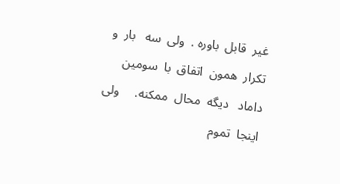غیر  قابل  باوره .  ولی  سه   بار  و  تکرار  همون  اتفاق  با  سومین  داماد   دیگه  محال  ممکنه.     ولی  اینجا  تموم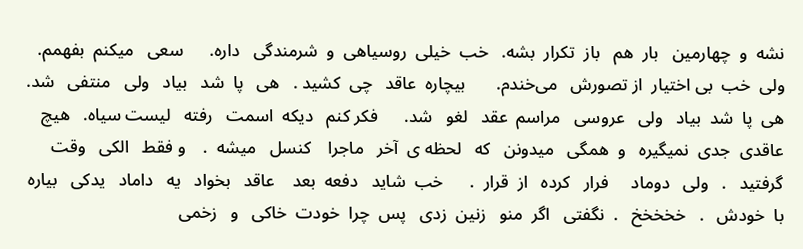نشه  و  چهارمین   بار  هم   باز  تکرار  بشه.   خب  خیلی  روسیاهی  و  شرمندگی   داره.      سعی   میکنم  بفهمم.    ولی  خب  بی اختیار  از تصورش   می‌خندم.       بیچاره  عاقد   چی  کشید .   هی   پا  شد   بیاد   ولی   منتفی   شد.    هی  پا  شد  بیاد   ولی   عروسی   مراسم  عقد   لغو   شد.      فکر کنم   دیکه  اسمت   رفته   لیست سیاه.   هیچ  عاقدی  جدی  نمیگیره   و  همگی   میدونن   که   لحظه ی  آخر   ماجرا    کنسل   میشه  .    و فقط   الکی   وقت  گرفتید   .   ولی   دوماد     فرار   کرده   از  قرار  .      خب  شاید   دفعه  بعد    عاقد   بخواد   یه   داماد   یدکی   بیاره   با  خودش   .   خخخخخ   .  نگفتی   اگر  منو   زنین  زدی   پس  چرا  خودت  خاکی   و   زخمی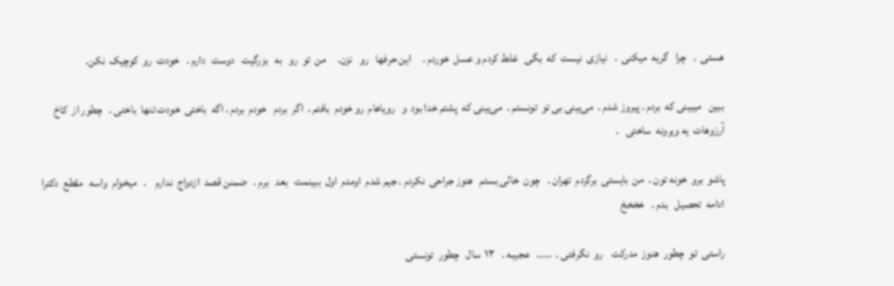هستی  .   چرا   گریه  میکنی  .   نیازی  نیست  که  بگی   غلط کردم و عسل  خوردم .     این حرفها   رو   نزن.     من  تو  رو   به   بزرگیت   دوست   دارم .   خودت  رو  کوچیک  نکن.

ببین   میبینی که  بردم . پیروز شدم .  می‌بینی بی تو  تونستم .  می‌بینی که  پشتم خدا بود  و   رویاهام  رو خودم  بافتم .  اگر  بردم   خودم  بردم . اگه  باختی  خودت تنها  باختی .   چطور از  کاخ آرزوهات  یه ویرونه  ساختی ‌  .

پاشو  برو  خونه تون .  من  بایستی  برگردم  تهران .   چون  خالی بستم   هنوز جراحی  نکردم . جیم شدم  اومدم  اول  ببینمت   بعد   برم .   ضمنن قصد  ازدواج  ندارم ‌   .   میخوام  واسه   مقطع  دکترا   ادامه  تحصیل   بدم .   خخخخ

راستی  تو  چطور  هنوز  مدرکت    رو  نگرفتی .  .....   عجیبه .   ۱۳  سال   چطور  تونستی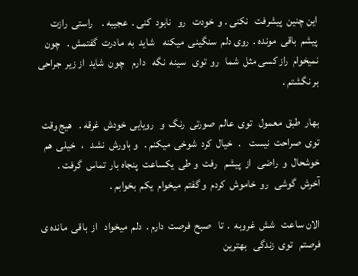این چنین  پیشرفت   نکنی . و  خودت   رو   نابود  کنی .  عجیبه .    راستی  رازت  پیشم  باقی  مونده .  روی دلم  سنگینی  میکنه    شاید  به  مادرت  گفتمش .   چون نمیخوام  راز کسی مثل  شما   رو  توی   سینه  نگه   دارم    چون  شاید  از زیر  جراحی   بر نگشتم .

بهار  طبق  معمول   توی  عالم  صورتی  رنگ  و   رویایی  خودش  غرقه .   هیج وقت   توی  صراحت  نیست ‌   .   خیال  کرد  شوخی  میکنم .   و باورش  نشد   ،   خیلی  هم  خوشحال  و  راضی   از  پیشم   رفت  و طی  یکساعت  پنجاه بار  تماس  گرفت .   آخرش  گوشی   رو  خاموش  کردم  و گفتم  میخوام  یکم  بخوابم .

الان ساعت   شش  غروبه  .  تا   صبح  فرصت  دارم .  دلم  میخواد   از  باقی  مانده ی  فرصتم   توی  زندگی   بهترین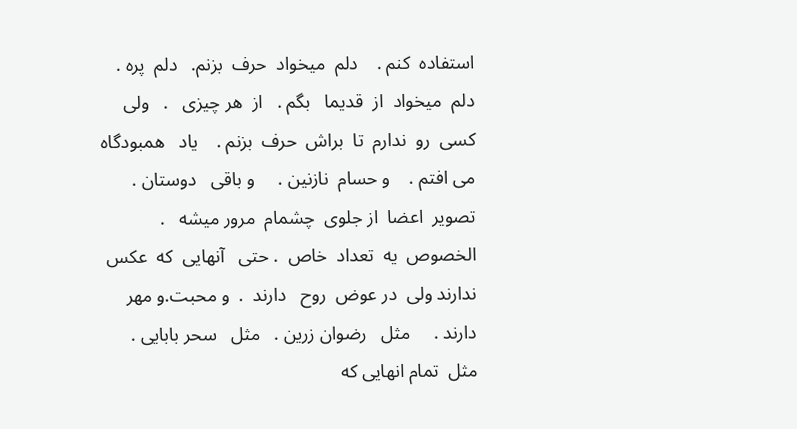استفاده  کنم .    دلم  میخواد  حرف  بزنم.   دلم  پره .   دلم  میخواد  از  قدیما   بگم .   از  هر چیزی ‌  .   ولی  کسی  رو  ندارم  تا  براش  حرف  بزنم .    یاد   همبودگاه   می افتم .    و حسام  نازنین .     و باقی   دوستان .   تصویر  اعضا  از جلوی  چشمام  مرور میشه ‌  .       الخصوص  یه  تعداد  خاص  . حتی   آنهایی  که  عکس ندارند ولی  در عوض  روح   دارند  .  و محبت.و مهر دارند .     مثل   رضوان زرین .   مثل   سحر بابایی .  مثل  تمام انهایی که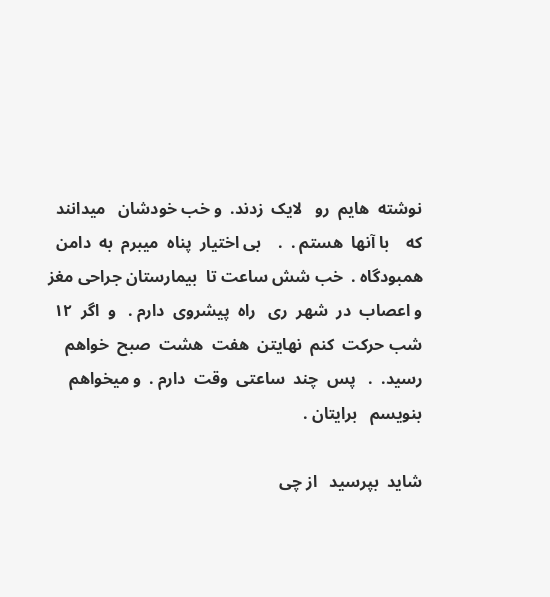نوشته  هایم  رو   لایک  زدند.  و خب خودشان   میدانند  که    با آنها  هستم .  .    بی اختیار  پناه  میبرم  به  دامن  همبودگاه .  خب شش ساعت تا  بیمارستان جراحی مغز و اعصاب  در  شهر  ری   راه  پیشروی  دارم .   و  اگر  ۱۲  شب حرکت  کنم  نهایتن  هفت  هشت  صبح  خواهم  رسید.  .   پس  چند  ساعتی  وقت  دارم .  و میخواهم  بنویسم   برایتان .

شاید  بپرسید   از چی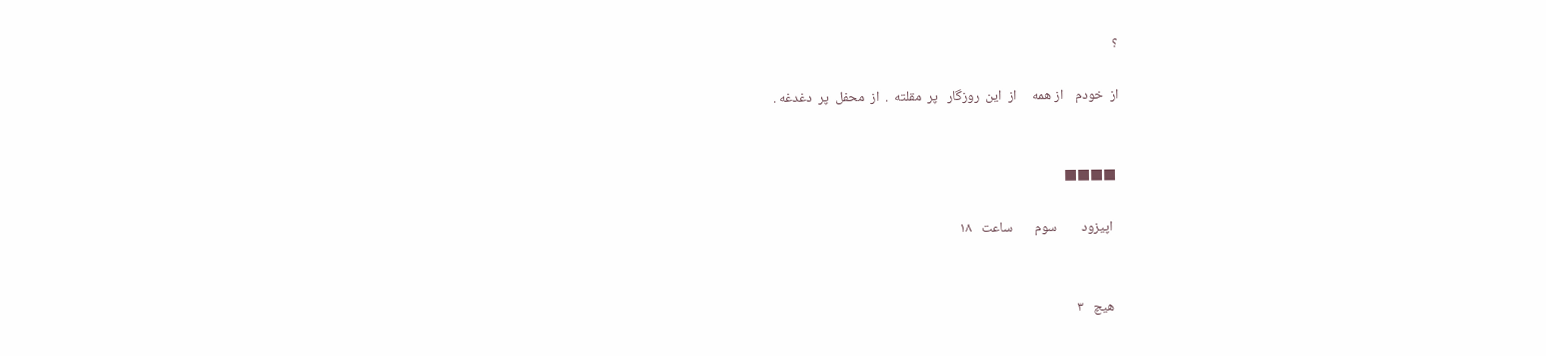؟

از  خودم    از همه ‌    از  این  روزگار   پر  مقلته  .  از  محفل  پر  دغدغه .


 ■■■■

  اپیزود        سوم       ساعت   ۱۸


  هیچ   ۳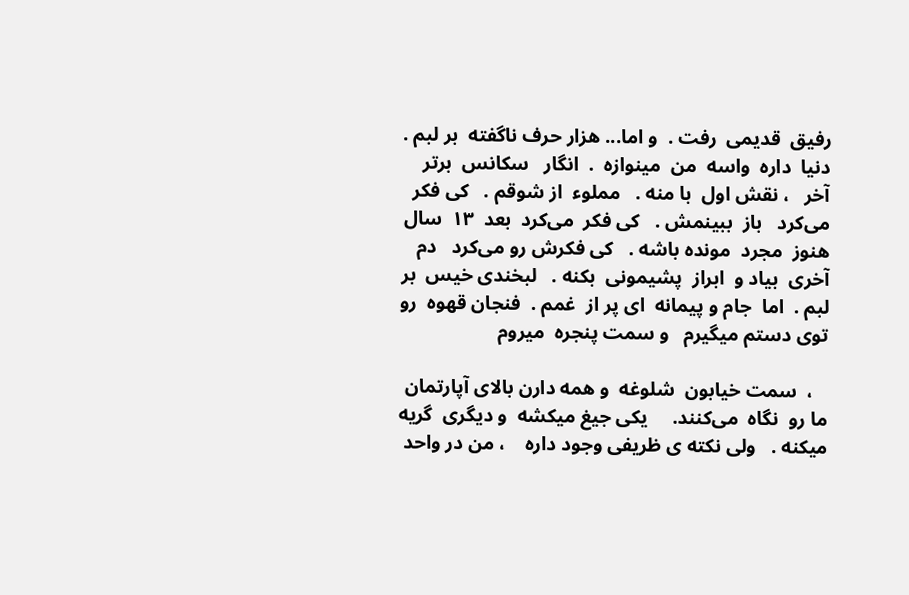رفیق  قدیمی  رفت .  و اما... هزار حرف ناگفته  بر لبم .  دنیا  داره  واسه  من  مینوازه  .  انگار   سکانس  برتر  آخر   ، نقش اول  با منه .   مملوء  از شوقم .   کی فکر می‌کرد   باز  ببینمش .   کی فکر  می‌کرد  بعد  ۱۳  سال  هنوز  مجرد  مونده باشه .   کی فکرش رو می‌کرد   دم  آخری  بیاد و  ابراز  پشیمونی  بکنه .   لبخندی خیس  بر لبم .  اما  جام و پیمانه  ای پر از  غمم .  فنجان قهوه  رو  توی دستم میگیرم   و سمت پنجره  میروم

   ،  سمت خیابون  شلوغه  و همه دارن بالای آپارتمان  ما رو  نگاه  می‌کنند.     یکی جیغ میکشه  و دیگری  گریه  میکنه .   ولی نکته ی ظریفی وجود داره    ، من در واحد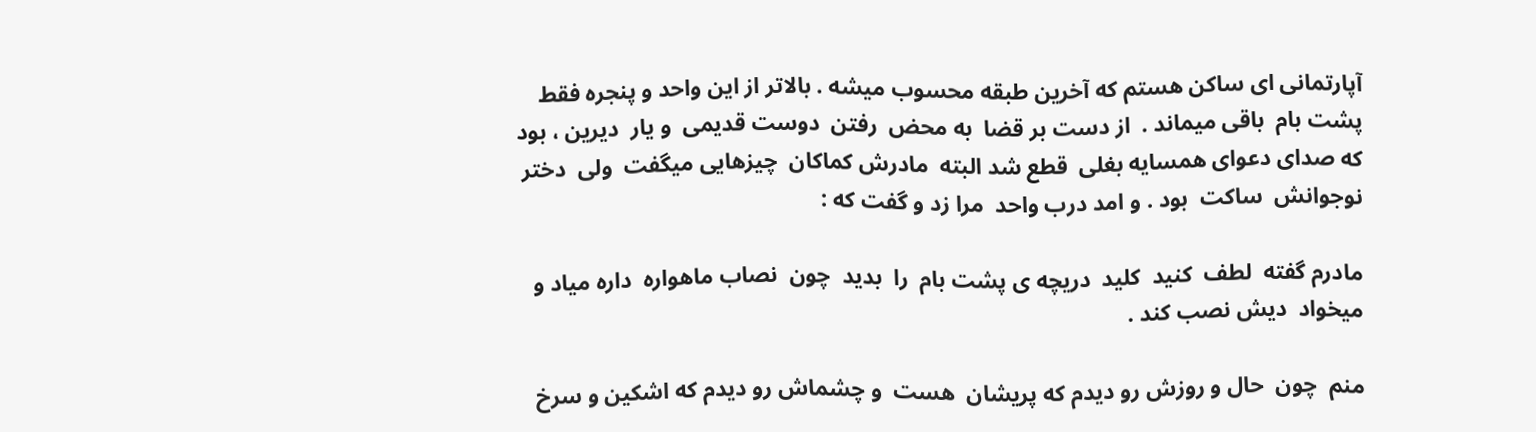آپارتمانی ای ساکن هستم که آخرین طبقه محسوب میشه . بالاتر از این واحد و پنجره فقط پشت بام  باقی میماند .  از دست بر قضا  به محض  رفتن  دوست قدیمی  و یار  دیرین ، بود  که صدای دعوای همسایه بغلی  قطع شد البته  مادرش کماکان  چیزهایی میگفت  ولی  دختر نوجوانش  ساکت  بود . و امد درب واحد  مرا زد و گفت که :

مادرم گفته  لطف  کنید  کلید  دریچه ی پشت بام  را  بدید  چون  نصاب ماهواره  داره میاد و میخواد  دیش نصب کند .

منم  چون  حال و روزش رو دیدم که پریشان  هست  و چشماش رو دیدم که اشکین و سرخ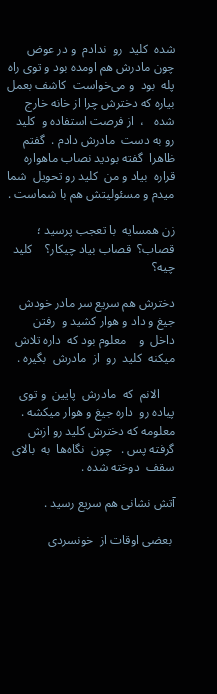شده  کلید  رو  ندادم  و در عوض   چون مادرش هم اومده بود و توی راه پله  بود  و می‌خواست  کاشف بعمل بیاره که دخترش چرا از خانه خارج شده   ،  از فرصت استفاده و  کلید رو به دست  مادرش دادم .  گفتم  ظاهرا  گفته بودید نصاب ماهواره قراره  بیاد و من  کلید رو تحویل  شما میدم و مسئولیتش هم با شماست .

زن همسایه  با تعجب پرسید ؛   قصاب؟  قصاب بیاد چیکار؟    کلید چیه؟

دخترش هم سریع سر مادر خودش جیغ و داد و هوار کشید و  رفتن  داخل  و    معلوم بود که  داره تلاش میکنه  کلید  رو  از  مادرش  بگیره .

     الانم  که  مادرش  پایین  و توی  پیاده رو  داره جیغ و هوار میکشه . معلومه که دخترش کلید رو ازش گرفته پس .   چون  نگاه‌ها  به  بالای  سقف  دوخته شده .

آتش نشانی هم سریع رسید .

 بعضی اوقات از  خونسردی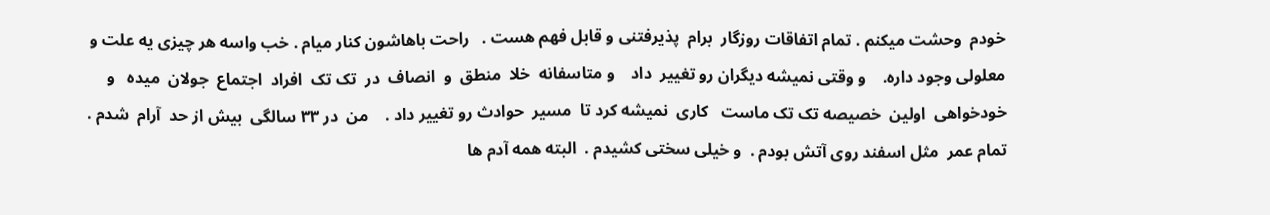خودم  وحشت میکنم . تمام اتفاقات روزگار  برام  پذیرفتنی و قابل فهم هست .   راحت باهاشون کنار میام . خب واسه هر چیزی یه علت و معلولی وجود داره.    و وقتی نمیشه دیگران رو تغییر  داد    و متاسفانه  خلا  منطق  و  انصاف  در  تک تک  افراد  اجتماع  جولان  میده   و   خودخواهی  اولین  خصیصه تک تک ماست   کاری  نمیشه کرد تا  مسیر  حوادث رو تغییر داد .    من  در ۳۳ سالگی  بیش از حد  آرام  شدم .  تمام عمر  مثل اسفند روی آتش بودم .  و خیلی سختی کشیدم .  البته همه آدم ها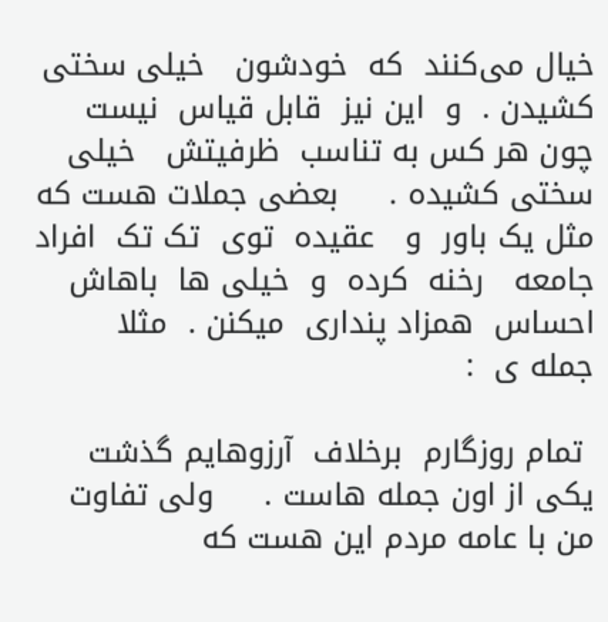خیال می‌کنند  که  خودشون   خیلی سختی  کشیدن .  و  این نیز  قابل قیاس  نیست  چون هر کس به تناسب  ظرفیتش   خیلی  سختی کشیده .     بعضی جملات هست که  مثل یک باور  و   عقیده  توی  تک تک  افراد جامعه   رخنه  کرده  و  خیلی ها  باهاش  احساس  همزاد پنداری  میکنن .  مثلا    جمله ی  :

 تمام روزگارم  برخلاف  آرزوهایم گذشت  یکی از اون جمله هاست .     ولی تفاوت من با عامه مردم این هست که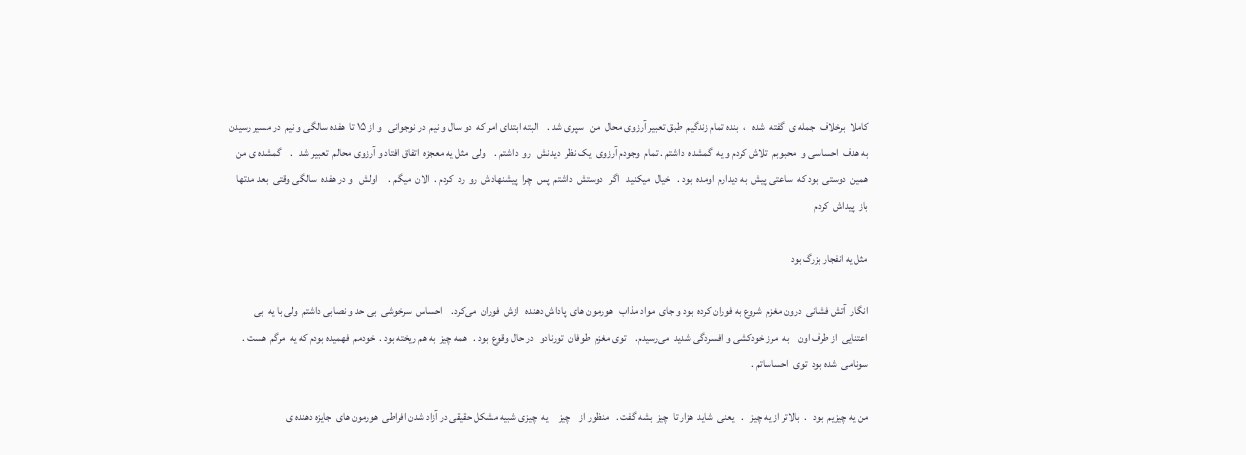کاملا  برخلاف  جمله ی  گفته  شده   ،  بنده تمام زندگیم  طبق تعبیر آرزوی محال  من   سپری شد .    البته ابتدای امر که  دو سال و نیم  در نوجوانی   و از ۱۵ تا  هفده سالگی و نیم  در مسیر رسیدن به هدف  احساسی و  محبوبم  تلاش کردم و یه  گمشده  داشتم . تمام  وجودم آرزوی  یک نظر  دیدنش   رو  داشتم .    ولی  مثل یه معجزه  اتفاق افتاد و آرزوی محالم  تعبیر شد ‌  .    گمشده ی من  همین  دوستی  بود که  ساعتی پیش  به دیدارم  اومده  بود .   خیال  میکنید   اگر   دوستش  داشتم  پس  چرا  پیشنهادش  رو  رد  کردم .  الان  میگم .     اولش   و در هفده  سالگی وقتی  بعد مدتها  باز  پیداش  کردم

مثل یه انفجار بزرگ بود

انگار  آتش فشانی  درون مغزم  شروع به فوران کرده  بود و جای  مواد مذاب   هورمون های  پاداش دهنده   ازش  فوران  می‌کرد.    احساس  سرخوشی  بی حد و نصابی داشتم  ولی با یه  بی اعتنایی  از طرف اون    به  مرز خودکشی و افسردگی شدید  می‌رسیدم.    توی مغزم  طوفان  تورنادو   در حال وقوع  بود .   همه چیز  به هم ریخته بود .  خودمم  فهمیده بودم که یه  مرگم  هست .    سونامی  شده بود  توی  احساساتم .

من یه چیزیم  بود ‌  .  بالاتر از یه چیز ‌‌‌  .   یعنی  شاید  هزار تا  چیز  بشه گفت .   منظور از    چیز     یه  چیزی شبیه مشکل حقیقی در آزاد شدن افراطی  هورمون های  جایزه دهنده ی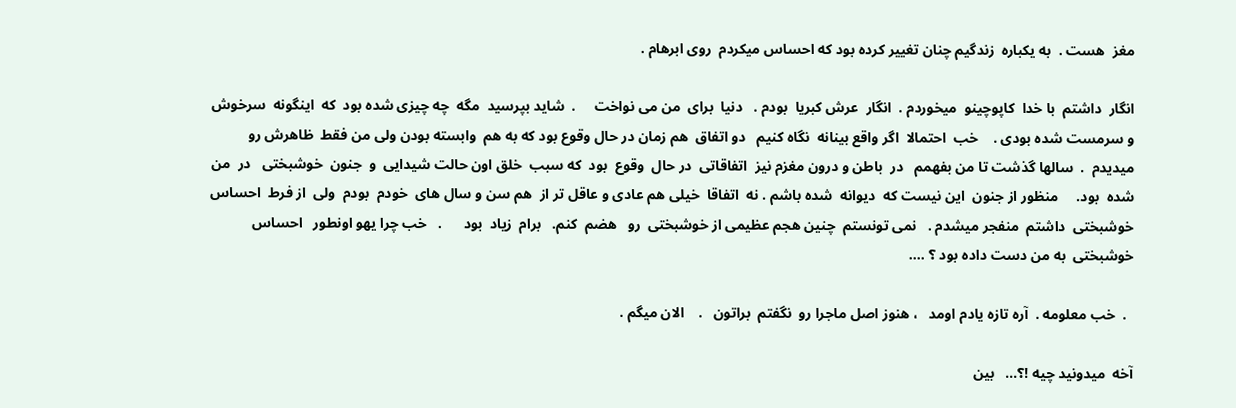مغز  هست .  به یکباره  زندگیم چنان تغییر کرده بود که احساس میکردم  روی ابرهام .

انگار  داشتم  با خدا  کاپوچینو  میخوردم .  انگار  عرش کبریا  بودم .   دنیا  برای  من می نواخت ‌    .  شاید بپرسید  مگه  چه چیزی شده بود  که  اینگونه  سرخوش و سرمست شده بودی .    خب  احتمالا  اگر واقع بینانه  نگاه کنیم   دو اتفاق  هم زمان در حال وقوع بود که به هم  وابسته بودن ولی من فقط  ظاهرش رو میدیدم  .  سالها گذشت تا من بفهمم   در  باطن و درون مغزم نیز  اتفاقاتی  در حال  وقوع  بود  که سبب  خلق اون حالت شیدایی  و  جنون  خوشبختی   در  من شده  بود.     منظور از جنون  این نیست که  دیوانه  شده باشم . نه ‌ اتفاقا  خیلی هم عادی و عاقل تر از  هم سن و سال های  خودم  بودم  ولی  از فرط  احساس  خوشبختی  داشتم  منفجر میشدم .   نمی تونستم  چنین هجم عظیمی از خوشبختی  رو   هضم  کنم.   برام  زیاد  بود ‌     .   خب چرا یهو اونطور   احساس خوشبختی  به من دست داده بود ؟ ....

  .  خب معلومه .  آره تازه یادم اومد   ، هنوز اصل ماجرا رو  نگفتم  براتون ‌  .    الان میگم .

آخه  میدونید چیه !؟...   بین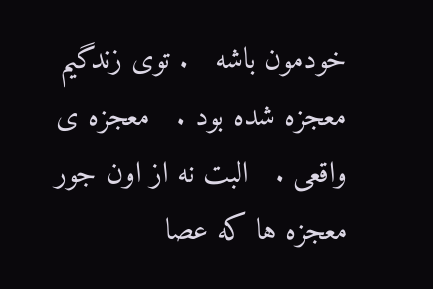خودمون باشه ‌  . توی زندگیم  معجزه شده بود .   معجزه ی واقعی .   البت نه از اون جور معجزه ها که عصا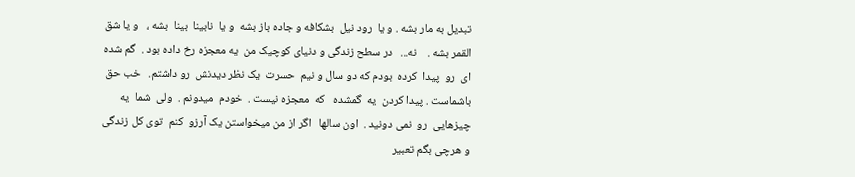تبدیل به مار بشه . و یا  رود نیل  بشکافه و جاده باز بشه  و یا  نابینا  بینا  بشه ،   و یا شق القمر بشه .    نه...   در سطح زندگی و دنیای کوچیک من  یه معجزه رخ داده بود .  گم شده ای  رو  پیدا  کرده  بودم که دو سال و نیم  حسرت  یک نظر دیدنش  رو داشتم.   خب حق باشماست . پیدا کردن  یه  گمشده   که  معجزه نیست .  خودم  میدونم .  ولی  شما  یه چیزهایی  رو  نمی دونید .  اون سالها   اگر از من میخواستن یک آرزو  کنم  توی کل زندگی  و هرچی بگم تعبیر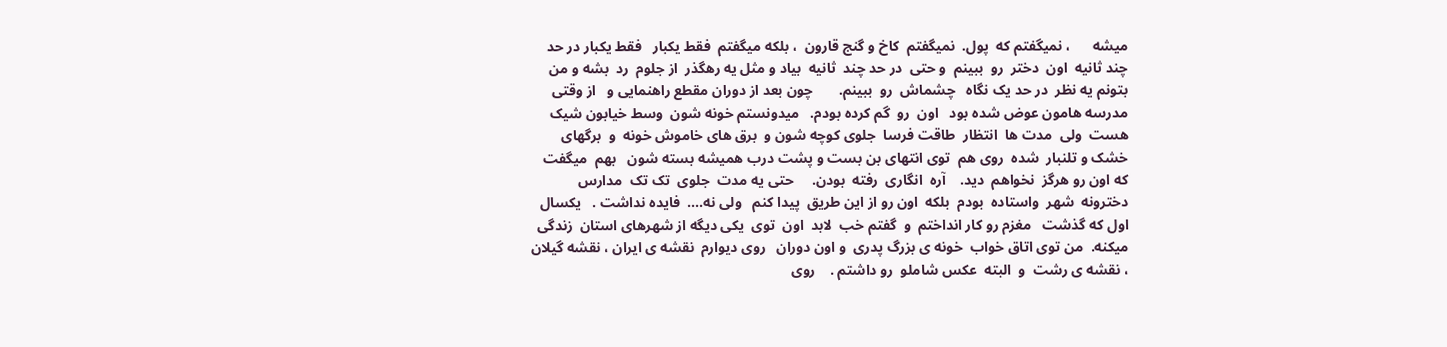میشه      ، نمیگفتم که  پول.  نمیگفتم  کاخ و گنج قارون  ، بلکه میگفتم  فقط یکبار   فقط یکبار در حد چند ثانیه  اون  دختر  رو  ببینم  و حتی  در حد چند  ثانیه  بیاد و مثل یه رهگذر  از جلوم  رد  بشه و من بتونم یه نظر  در حد یک نگاه   چشماش  رو  ببینم.       چون بعد از دوران مقطع راهنمایی و   از وقتی  مدرسه هامون عوض شده بود   اون  رو  گم کرده بودم.   میدونستم خونه شون  وسط خیابون شیک  هست  ولی  مدت ها  انتظار  طاقت فرسا  جلوی کوچه شون و  برق های خاموش خونه  و  برگهای خشک و تلنبار  شده  روی هم  توی انتهای بن بست و پشت درب همیشه بسته شون   بهم  میگفت که اون رو هرگز  نخواهم  دید.    آره  انگاری  رفته  بودن.     حتی یه مدت  جلوی  تک تک  مدارس دخترونه  شهر  واستاده  بودم  بلکه  اون رو از این طریق  پیدا کنم   ولی نه....  فایده نداشت .   یکسال اول که گذشت   مغزم رو کار انداختم  و  گفتم خب  لابد  اون  توی  یکی دیگه از شهرهای استان  زندگی  میکنه.  من توی اتاق خواب  خونه ی بزرگ پدری  و اون دوران   روی دیوارم  نقشه ی ایران ، نقشه گیلان   ، نقشه ی رشت  و  البته  عکس شاملو  رو داشتم .    روی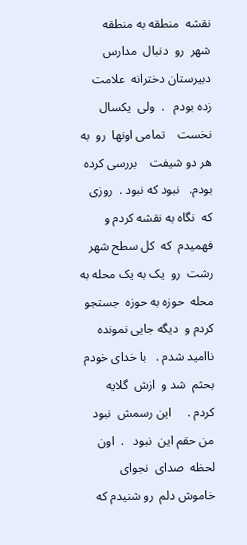نقشه  منطقه به منطقه  شهر  رو  دنبال  مدارس دبیرستان دخترانه  علامت زده بودم ‌  .  ولی  یکسال نخست    تمامی اونها  رو  به هر دو شیفت    بررسی کرده  بودم.   نبود که نبود .  روزی که  نگاه به نقشه کردم و  فهمیدم  که  کل سطح شهر رشت  رو  یک به یک محله به محله  حوزه به حوزه  جستجو کردم و  دیگه جایی نمونده   ناامید شدم .   با خدای خودم  بحثم  شد و  ازش  گلایه  کردم .     این رسمش  نبود  من حقم این  نبود   .  اون لحظه  صدای  نجوای خاموش دلم  رو شنیدم که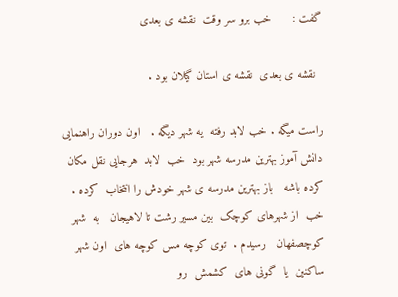گفت :      خب برو سر وقت  نقشه ی بعدی

  نقشه ی بعدی  نقشه ی استان گیلان بود .

راست میگه . خب لابد رفته  یه شهر دیگه .   اون دوران راهنمایی  دانش آموز بهترین مدرسه شهر بود  خب  لابد  هرجایی نقل مکان کرده باشه   باز بهترین مدرسه ی شهر خودش را انتخاب  کرده .   خب  از شهرهای کوچک  بین مسیر رشت تا لاهیجان   به  شهر کوچصفهان   رسیدم .  توی کوچه مس کوچه های  اون شهر   ساکنین  یا  گونی های  کشمش  رو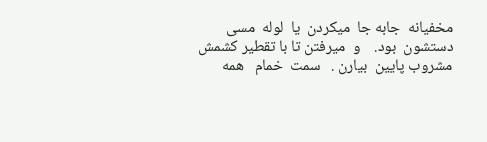مخفیانه  جابه جا  میکردن  یا  لوله  مسی  دستشون  بود.    و  میرفتن تا با تقطیر کشمش   مشروب پایین  بیارن .   سمت  خمام   همه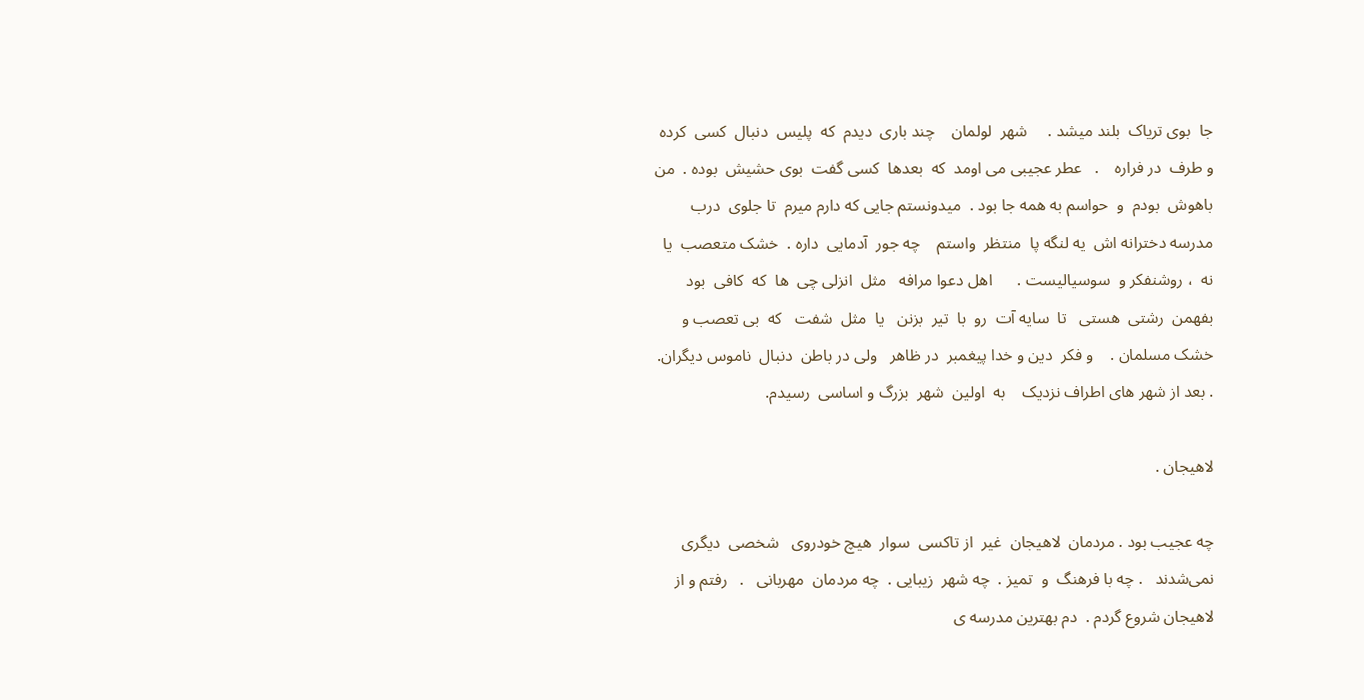جا  بوی تریاک  بلند میشد .     شهر  لولمان    چند باری  دیدم  که  پلیس  دنبال  کسی  کرده  و طرف  در فراره ‌‌   .   عطر عجیبی می اومد  که  بعدها  کسی گفت  بوی حشیش  بوده .  من  باهوش  بودم  و  حواسم به همه جا بود .  میدونستم جایی که دارم میرم  تا جلوی  درب مدرسه دخترانه اش  یه لنگه پا  منتظر  واستم    چه جور  آدمایی  داره .  خشک متعصب  یا   نه  ، روشنفکر و  سوسیالیست .      اهل دعوا مرافه   مثل  انزلی چی  ها  که  کافی  بود  بفهمن  رشتی  هستی   تا  سایه آت  رو  با  تیر  بزنن   یا  مثل  شفت   که  بی تعصب و  خشک مسلمان .    و فکر  دین و خدا پیغمبر  در ظاهر   ولی در باطن  دنبال  ناموس دیگران.     . بعد از شهر های اطراف نزدیک    به  اولین  شهر  بزرگ و اساسی  رسیدم.

لاهیجان .

چه عجیب بود . مردمان  لاهیجان  غیر  از تاکسی  سوار  هیچ خودروی   شخصی  دیگری  نمی‌شدند ‌  . چه با فرهنگ  و  تمیز .  چه شهر  زیبایی .  چه مردمان  مهربانی ‌  .   رفتم و از لاهیجان شروع گردم .  دم بهترین مدرسه ی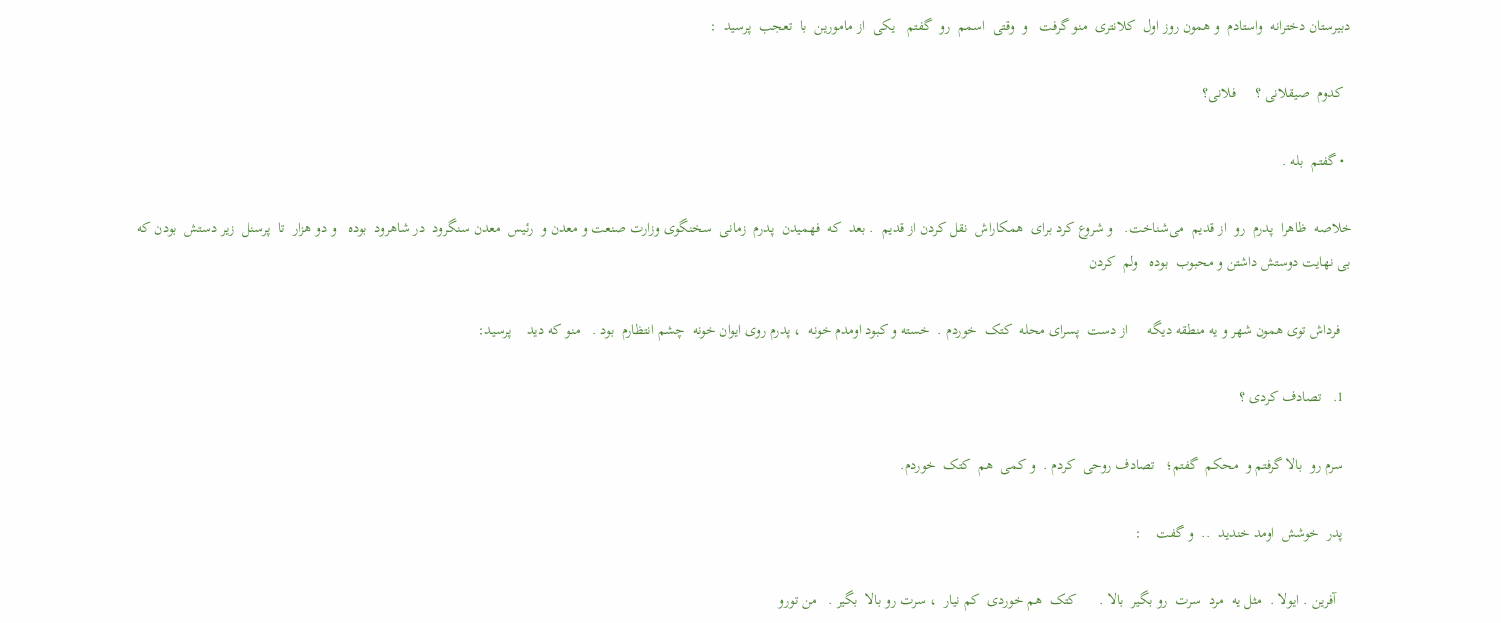دبیرستان دخترانه  واستادم  و همون روز اول  کلانتری  منو گرفت   و  وقتی  اسمم  رو  گفتم   یکی  از مامورین  با  تعجب  پرسید  :

  کدوم  صیقلانی ؟     فلانی؟

  • گفتم  بله .

خلاصه  ظاهرا  پدرم  رو  از قدیم  می‌شناخت.   و شروع کرد برای  همکاراش  نقل کردن از قدیم  . بعد  که  فهمیدن  پدرم  زمانی  سخنگوی وزارت صنعت و معدن و  رئیس  معدن سنگرود  در شاهرود  بوده   و دو هزار  تا  پرسنل  زیر دستش  بودن که  بی نهایت دوستش داشتن و محبوب  بوده   ولم  کردن

   فرداش توی همون شهر و یه منطقه دیگه     از دست  پسرای محله  کتک  خوردم .  خسته و کبود اومدم خونه  ، پدرم روی ایوان خونه  چشم انتظارم  بود .   منو که دید    پرسید:

  1.   تصادف کردی ؟

  سرم رو  بالا گرفتم و  محکم  گفتم؛   تصادف روحی  کردم .  و کمی  هم  کتک  خوردم.

  پدر  خوشش  اومد خندید  ..  و گفت    :

    آفرین . ایولا .  مثل یه  مرد  سرت  رو بگیر  بالا .      کتک  هم خوردی  کم نیار  ، سرت رو بالا  بگیر .   من تورو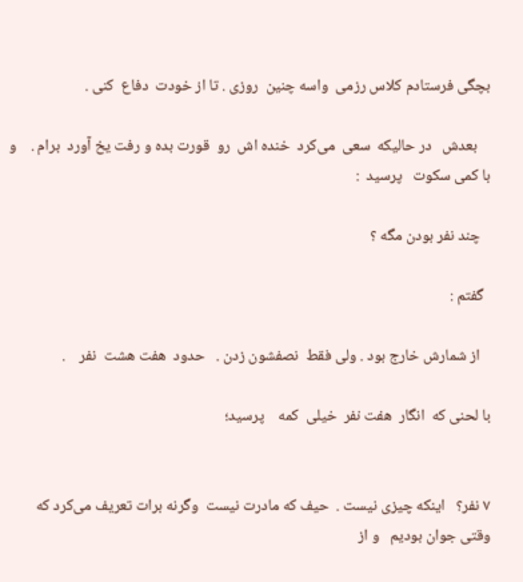بچگی فرستادم کلاس رزمی  واسه چنین  روزی . تا از خودت  دفاع  کنی .

    بعدش   در حالیکه  سعی  می‌کرد  خنده اش  رو  قورت بده و رفت یخ آورد  برام .    و با کمی سکوت   پرسید  :

   چند نفر بودن مگه ؟

  گفتم :

   از شمارش خارج بود . ولی فقط  نصفشون زدن .   حدود  هفت هشت  نفر    .

با لحنی که  انگار  هفت نفر  خیلی  کمه    پرسید؛


۷ نفر؟   اینکه چیزی نیست .  حیف که مادرت نیست  وگرنه برات تعریف می‌کرد که  وقتی جوان بودیم   و از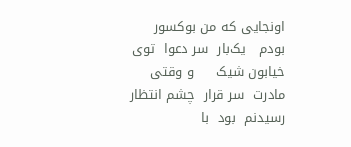اونجایی که من بوکسور  بودم   یک‌بار  سر دعوا  توی خیابون شیک     و وقتی  مادرت  سر قرار  چشم انتظار رسیدنم  بود  با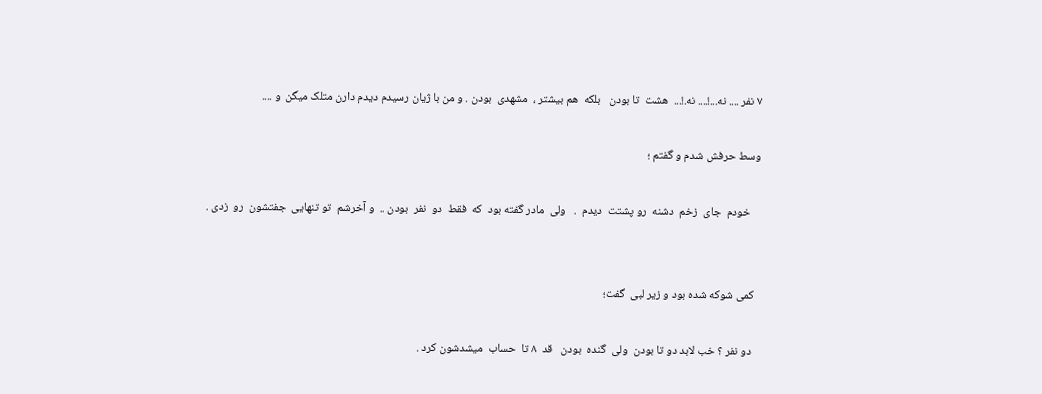۷ نفر .... نه...!.... نه.!...  هشت  تا بودن   بلکه  هم بیشتر ،  مشهدی  بودن . و من با ژیان رسیدم دیدم دارن متلک میگن  و ....

وسط حرفش شدم و گفتم ؛

    خودم  جای  زخم  دشنه  رو پشتت  دیدم  .   ولی  مادر گفته بود  که  فقط  دو  نفر  بودن ..  و آخرشم  تو تنهایی  جفتشون  رو  زدی .


  کمی شوکه شده بود و زیر لبی  گفت؛

   دو نفر ؟ خب لابد دو تا بودن  ولی  گنده  بودن   قد  ۸ تا  حساب  میشدشون کرد .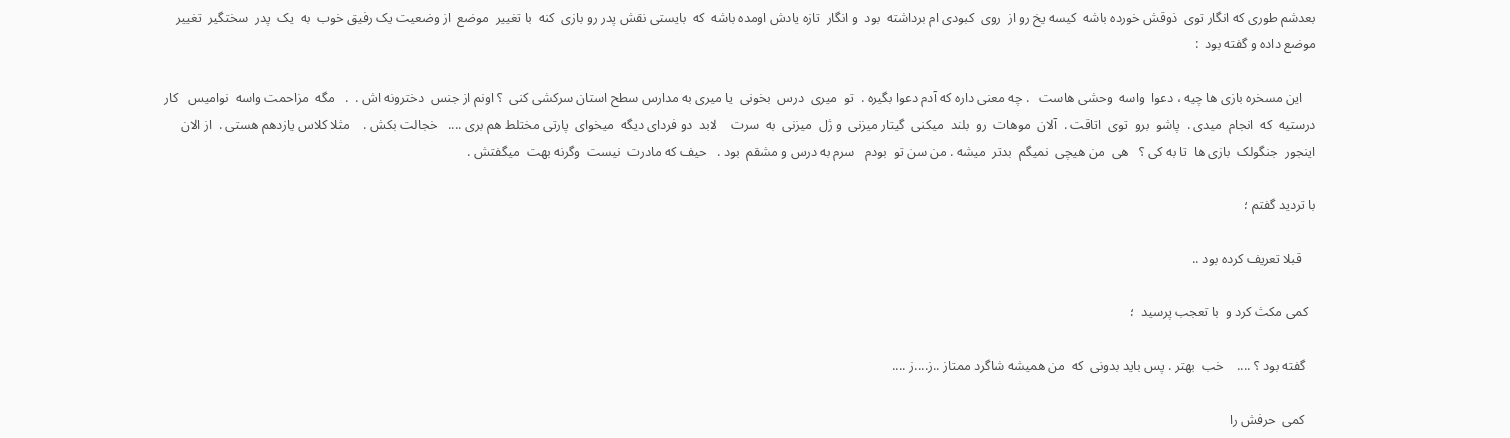بعدشم طوری که انگار توی  ذوقش خورده باشه  کیسه یخ رو از  روی  کبودی ام برداشته  بود  و انگار  تازه یادش اومده باشه  که  بایستی نقش پدر رو بازی  کنه  با تغییر  موضع  از وضعیت یک رفیق خوب  به  یک  پدر  سختگیر  تغییر  موضع داده و گفته بود  :

    این مسخره بازی ها چیه ، دعوا  واسه  وحشی هاست   . چه معنی داره که آدم دعوا بگیره .  تو  میری  درس  بخونی  یا میری به مدارس سطح استان سرکشی کنی  ؟ اونم از جنس  دخترونه اش .  .   مگه  مزاحمت واسه  نوامیس   کار  درستیه  که  انجام  میدی .  پاشو  برو  توی  اتاقت .  آلان  موهات  رو  بلند  میکنی  گیتار میزنی  و ژل  میزنی  به  سرت    لابد  دو فردای دیگه  میخوای  پارتی مختلط هم بری ....   خجالت بکش .    مثلا کلاس یازدهم هستی .  از الان  اینجور  جنگولک  بازی ها  تا به کی ؟   هی  من هیچی  نمیگم  بدتر  میشه . من سن تو  بودم   سرم به درس و مشقم  بود .   حیف که مادرت  نیست  وگرنه بهت  میگفتش .

با تردید گفتم ؛

    قبلا تعریف کرده بود ..

  کمی مکث کرد و  با تعجب پرسید  ؛

   گفته بود ؟ ....    خب  بهتر . پس باید بدونی  که  من همیشه شاگرد ممتاز ..ز....ز ....

   کمی  حرفش را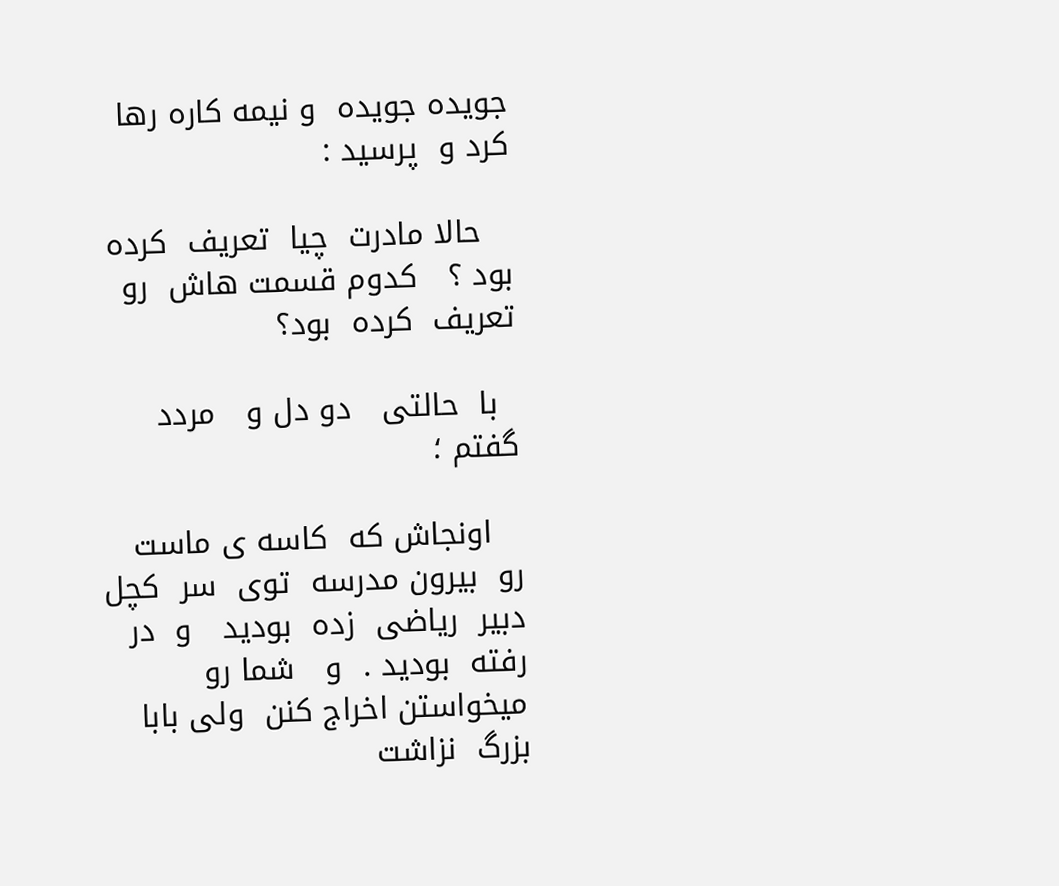جویده جویده  و نیمه کاره رها کرد و  پرسید :

   حالا مادرت  چیا  تعریف  کرده  بود ؟   کدوم قسمت هاش  رو  تعریف  کرده  بود؟

  با  حالتی   دو دل و   مردد گفتم ؛

   اونجاش که  کاسه ی ماست  رو  بیرون مدرسه  توی  سر  کچل  دبیر  ریاضی  زده  بودید   و  در رفته  بودید .  و   شما رو میخواستن اخراج کنن  ولی بابا بزرگ  نزاشت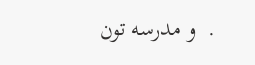.  و مدرسه تون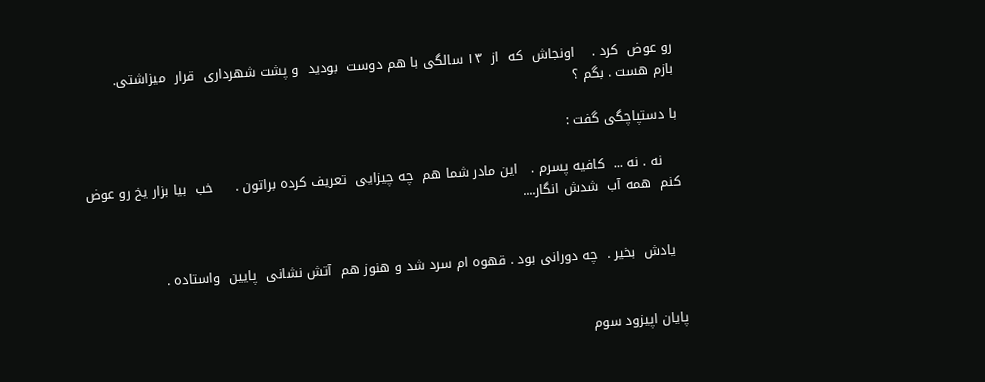رو عوض  کرد .    اونجاش  که  از  ۱۳ سالگی با هم دوست  بودید  و پشت شهرداری  قرار  میزاشتی.    بازم هست . بگم ؟

با دستپاچگی گفت :

    نه . نه ...  کافیه پسرم .   این مادر شما هم  چه چیزایی  تعریف کرده براتون .     خب  بیا بزار یخ رو عوض کنم  همه آب  شدش انگار....


  یادش  بخیر .  چه دورانی بود . قهوه ام سرد شد و هنوز هم  آتش نشانی  پایین  واستاده .


پایان اپیزود سوم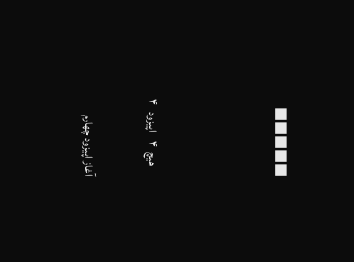■■■■■



     هیچ  ۴    اپیزود   ۴

آغاز اپیزود چهارم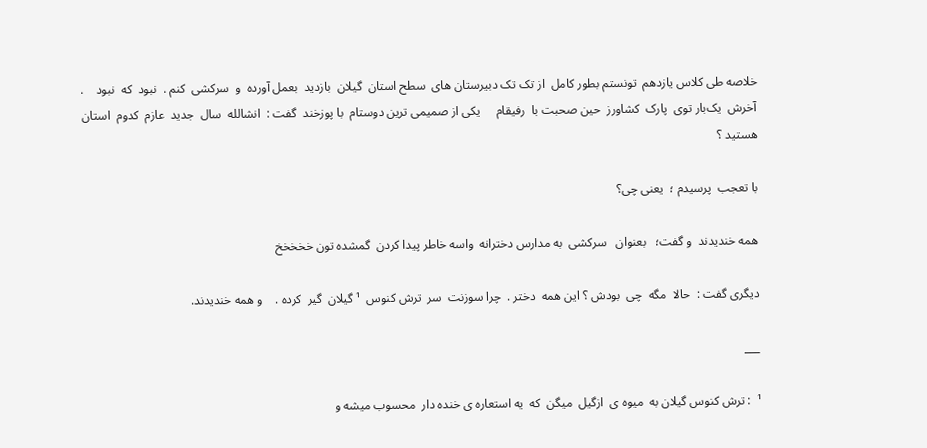خلاصه طی کلاس یازدهم  تونستم بطور کامل  از تک تک دبیرستان های  سطح استان  گیلان  بازدید  بعمل آورده  و  سرکشی  کنم .  نبود  که  نبود ‌   .   آخرش  یک‌بار توی  پارک  کشاورز  حین صحبت با  رفیقام     یکی از صمیمی ترین دوستام  با پوزخند  گفت :  انشالله  سال  جدید  عازم  کدوم  استان  هستید ؟

با تعجب  پرسیدم ؛  یعنی چی؟

همه خندیدند  و گفت؛   بعنوان   سرکشی  به مدارس دخترانه  واسه خاطر پیدا کردن  گمشده تون خخخخخ

دیگری گفت :  حالا  مگه  چی  بودش ؟ این همه  دختر .  چرا سوزنت  سر  ترش کنوس  ¹ گیلان  گیر  کرده .    و همه خندیدند.

___

¹  : ترش کنوس گیلان به  میوه ی  ازگیل  میگن  که  یه استعاره ی خنده دار  محسوب میشه و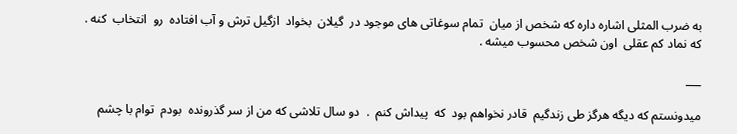به ضرب المثلی اشاره داره که شخص از میان  تمام سوغاتی های موجود در  گیلان  بخواد  ازگیل ترش و آب افتاده  رو  انتخاب  کنه .  که نماد کم عقلی  اون شخص محسوب میشه .

___

میدونستم که دیگه هرگز طی زندگیم  قادر نخواهم بود  که  پیداش کنم  .  دو سال تلاشی که من از سر گذرونده  بودم  توام با چشم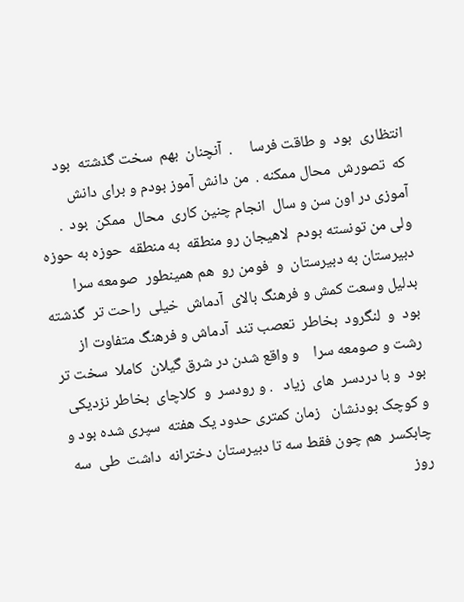انتظاری  بود  و طاقت فرسا     .  آنچنان  بهم  سخت گذشته  بود  که  تصورش  محال ممکنه .  من دانش آموز بودم و برای دانش آموزی در اون سن و سال  انجام چنین کاری  محال  ممکن  بود  . ولی من تونسته بودم  لاهیجان رو منطقه  به منطقه  حوزه به حوزه  دبیرستان به دبیرستان  و  فومن رو  هم همینطور  صومعه سرا بدلیل وسعت کمش و فرهنگ بالای  آدماش  خیلی  راحت تر  گذشته بود  و  لنگرود  بخاطر  تعصب تند  آدماش و فرهنگ متفاوت از رشت و صومعه سرا    و واقع شدن در شرق گیلان  کاملا  سخت تر  بود  و با دردسر  های  زیاد   . و رودسر  و  کلاچای  بخاطر نزدیکی  و کوچک بودنشان   زمان کمتری حدود یک هفته  سپری شده بود و چابکسر  هم چون فقط سه تا دبیرستان دخترانه  داشت  طی  سه  روز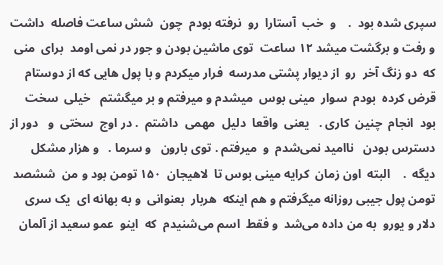سپری شده بود  .    و  خب  آستارا  رو  نرفته بودم  چون  شش ساعت فاصله  داشت  و رفت و برگشت میشد ۱۲ ساعت  توی ماشین بودن و جور در نمی اومد  برای  منی  که  دو زنگ آخر  رو  از دیوار پشتی مدرسه  فرار میکردم و با پول هایی که از دوستام قرض کرده  بودم  سوار  مینی بوس  میشدم و میرفتم و بر میگشتم   خیلی  سخت  بود  انجام  چنین  کاری .   یعنی  واقعا  دلیل  مهمی  داشتم  . در اوج  سختی  و   دور از دسترس بودن   ناامید نمی‌شدم  و  میرفتم . توی بارون   و سرما .   و هزار مشکل دیگه  .    البته  اون زمان  کرایه مینی بوس تا  لاهیجان  ۱۵۰ تومن بود و من  ششصد تومن پول جیبی روزانه میگرفتم و هم اینکه  هربار  بعنوانی  و به بهانه ای  یک سری  دلار و یورو  به من داده می‌شد  و فقط  اسم می‌شنیدم  که  اینو  عمو سعید از آلمان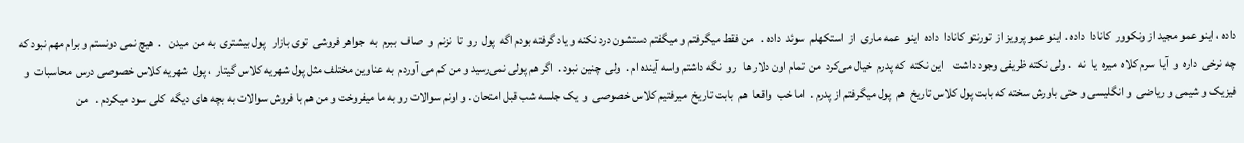داده ، اینو عمو مجید از ونکوور  کانادا  داده . اینو عمو پرویز از  تورنتو کانادا  داده  اینو  عمه ماری  از  استکهلم  سوئد  داده .   من فقط میگرفتم و میگفتم دستشون درد نکنه و یاد گرفته بودم اگه  پول  رو  تا  نزنم  و  صاف  ببرم  به  جواهر فروشی  توی بازار   پول بیشتری  به من  میدن   .  هیچ نمی دونستم و برام مهم نبود که چه نرخی  داره  و  آیا  سرم کلاه  میره  یا  نه ‌  . ولی نکته ظریفی وجود داشت    این نکته  که پدرم  خیال می‌کرد  من  تمام اون دلار ها   رو  نگه داشتم واسه آینده ام .  ولی  چنین نبود .  اگر هم پولی نمی‌رسید و من کم می آوردم  به عناوین مختلف مثل پول شهریه کلاس گیتار  ، پول  شهریه کلاس خصوصی درس  محاسبات  و فیزیک و شیمی و ریاضی  و انگلیسی و حتی باورش سخته که بابت پول کلاس تاریخ  هم  پول میگرفتم از پدرم .  اما خب  واقعا  هم  بابت تاریخ  میرفتیم کلاس خصوصی  و  یک جلسه شب قبل امتحان . و اونم سوالات رو به ما میفروخت و من هم با فروش سوالات به بچه های دیگه  کلی سود میکردم .   من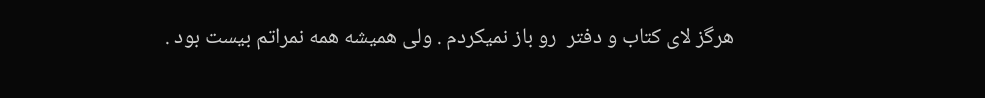هرگز لای کتاب و دفتر  رو باز نمیکردم . ولی همیشه همه نمراتم بیست بود .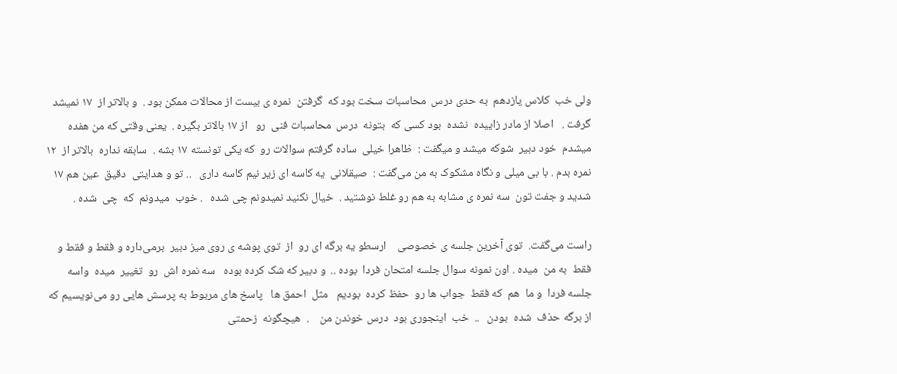ولی خب  کلاس یازدهم  به حدی درس  محاسبات سخت بود که  گرفتن  نمره ی بیست از محالات ممکن بود .  و بالاتر از  ۱۷ نمیشد گرفت .   اصلا از مادر زاییده  نشده  بود کسی که  بتونه  درس  محاسبات فنی  رو   از ۱۷ بالاتر بگیره .  یعنی وقتی که من هفده میشدم  خود دبیر  شوکه میشد و میگفت :  ظاهرا خیلی  ساده گرفتم سوالات رو  که یکی تونسته ۱۷ بشه .  سابقه نداره  بالاتر از  ۱۲  نمره بدم . با بی میلی و نگاه مشکوک به من می‌گفت :  صیقلانی  یه کاسه ای زیر نیم کاسه داری ‌  .. تو و هدایتی  دقیق  عین هم ۱۷ شدید و جفت تون  سه نمره ی مشابه به هم رو غلط نوشتید .  خیال نکنید نمیدونم چی شده ‌  . خوب  میدونم  که  چی  شده .

راست می‌گفت.  توی آخرین جلسه ی خصوصی    ارسطو یه برگه ای رو  از  توی پوشه ی روی میز دبیر  برمی‌داره و فقط و فقط و فقط  به من  میده . اون نمونه سوال جلسه امتحان فردا  بوده ..  و دبیر که شک کرده بوده   سه نمره اش  رو  تغییر  میده  واسه  جلسه فردا  و ما  هم  که فقط  جواب ها رو  حفظ کرده  بودیم   مثل  احمق ها   پاسخ های مربوط به پرسش هایی رو می‌نویسیم که  از برگه حذف  شده  بودن   ..  خب  اینجوری بود  درس خوندن من    .  هیچگونه  زحمتی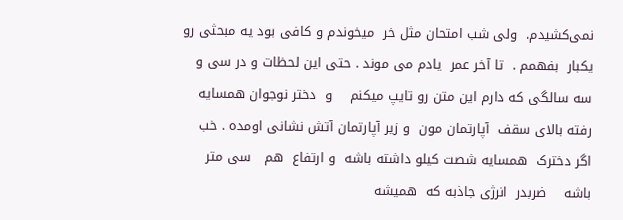نمی‌کشیدم.  ولی شب امتحان مثل خر  میخوندم و کافی بود یه مبحثی رو  یکبار  بفهمم .  تا آخر عمر  یادم می موند . حتی این لحظات و در سی و سه سالگی که دارم این متن رو تایپ میکنم    و  دختر نوجوان همسایه  رفته بالای سقف  آپارتمان مون  و زیر آپارتمان آتش نشانی اومده . خب  اگر دخترک  همسایه شصت کیلو داشته باشه  و ارتفاع  هم   سی متر باشه    ضربدر  انرژی جاذبه که  همیشه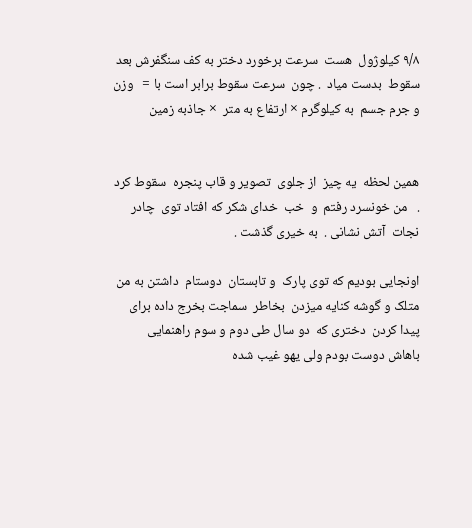۹/۸ کیلوژول  هست  سرعت برخورد دختر به کف سنگفرش بعد سقوط  بدست میاد  . چون  سرعت سقوط برابر است با =   وزن و جرم جسم  به کیلوگرم × ارتفاع به متر  × جاذبه زمین


همین لحظه  یه چیز  از جلوی  تصویر و قاب پنجره  سقوط کرد .   من خونسرد رفتم  و  خب  خدای شکر که افتاد توی  چادر نجات  آتش نشانی .  به خیری گذشت .

اونجایی بودیم که توی پارک  و تابستان  دوستام  داشتن به من متلک و گوشه کنایه میزدن  بخاطر  سماجت بخرج داده برای پیدا کردن  دختری که  دو سال طی دوم و سوم راهنمایی باهاش دوست بودم ولی یهو غیب شده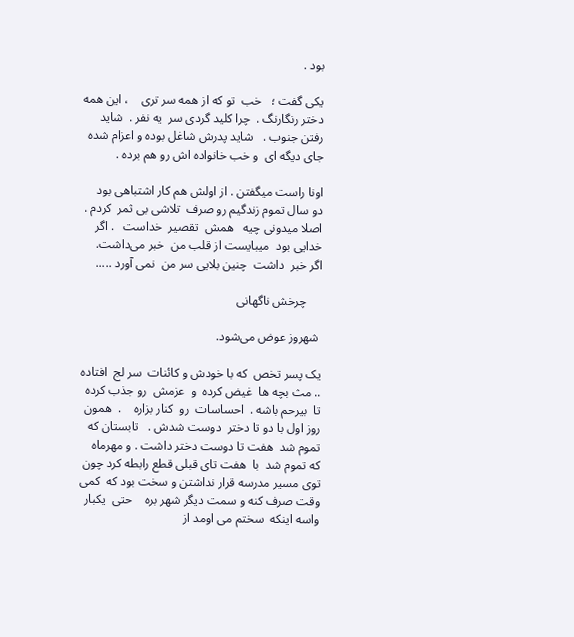بود .

یکی گفت ؛   خب  تو که از همه سر تری    ، این همه دختر رنگارنگ .  چرا کلید گردی سر  یه نفر .  شاید رفتن جنوب .   شاید پدرش شاغل بوده و اعزام شده جای دیگه ای  و خب خانواده اش رو هم برده .

اونا راست میگفتن . از اولش هم کار اشتباهی بود ‌ دو سال تموم زندگیم رو صرف  تلاشی بی ثمر  کردم .   اصلا میدونی چیه   همش  تقصیر  خداست ‌  . اگر خدایی بود  میبایست از قلب من  خبر می‌داشت.  اگر خبر  داشت  چنین بلایی سر من  نمی آورد .....

     چرخش ناگهانی

 شهروز عوض می‌شود.

یک پسر تخص  که با خودش و کائنات  سر لج  افتاده .. مث بچه ها  غیض کرده  و  عزمش  رو جذب کرده  تا  بیرحم باشه .  احساسات  رو  کنار بزاره ‌   .  همون روز اول با دو تا دختر  دوست شدش .   تابستان که تموم شد  هفت تا دوست دختر داشت . و مهرماه که تموم شد  با  هفت تای قبلی قطع رابطه کرد چون توی مسیر مدرسه قرار نداشتن و سخت بود که  کمی وقت صرف کنه و سمت دیگر شهر بره  ‌  حتی  یکبار واسه اینکه  سختم می اومد از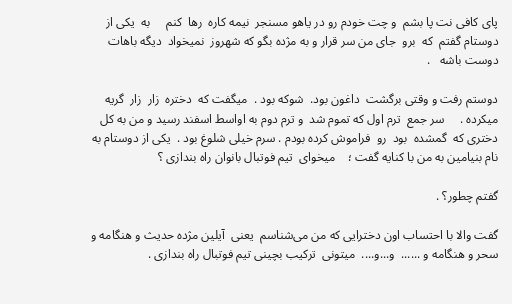پای کافی نت پا بشم  و چت خودم رو در یاهو مسنجر  نیمه کاره  رها  کنم     به  یکی از دوستام گفتم  که  برو  جای من سر قرار و به مژده بگو که شهروز  نمیخواد  دیگه باهات  دوست باشه ‌  .

دوستم رفت و وقتی برگشت  داغون بود.  شوکه بود .  میگفت که  دختره  زار  زار  گریه  میکرده .     سر جمع  ترم اول که تموم شد  و ترم دوم به اواسط اسفند رسید و من به کل  دختری که  گمشده  بود  رو  فراموش کرده بودم . سرم خیلی شلوغ بود .  یکی از دوستام به نام بنیامین به من با کنایه گفت ؛    میخوای  تیم فوتبال بانوان راه بندازی ؟

گفتم چطور؟ .

گفت والا با احتساب اون دخترایی که من می‌شناسم  یعنی  آیلین مژده حدیث و هنگامه و سحر و هنگامه و ......  و...و....  میتونی  ترکیب بچینی تیم فوتبال راه بندازی .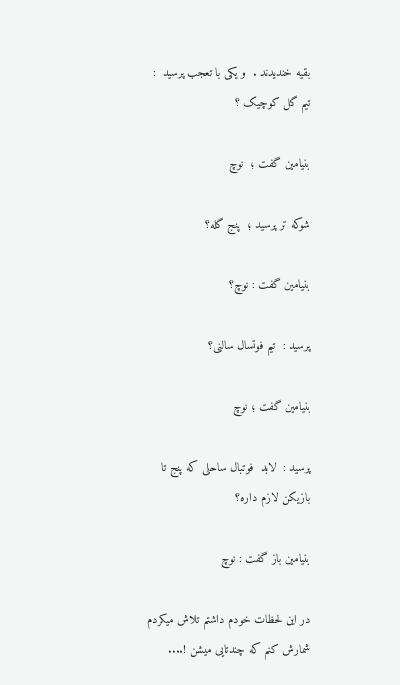بقیه خندیدند .  و یکی با تعجب پرسید  :    تیم گل کوچیک ؟

بنیامین گفت ؛  نوچ

شوکه تر پرسید ؛  پنج گله؟

بنیامین گفت : نوچ؟

پرسید :  تیم فوتسال سالنی؟

بنیامین گفت ؛ نوچ

پرسید :  لابد  فوتبال ساحلی که پنج تا بازیکن لازم داره؟

بنیامین باز گفت : نوچ

در این لحظات خودم داشتم تلاش میکردم شمارش کنم که چندتایی میشن !....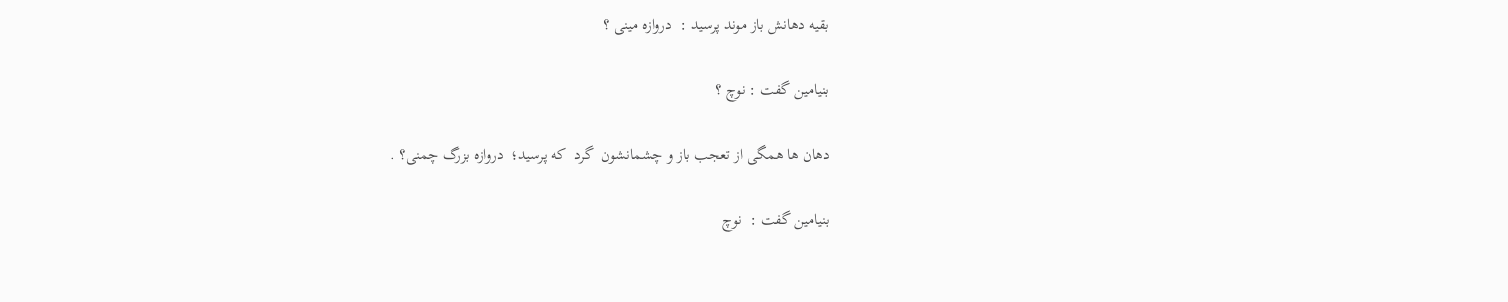بقیه دهانش باز موند پرسید :  دروازه مینی ؟

بنیامین گفت : نوچ ؟

دهان ها همگی از تعجب باز و چشمانشون  گرد  که پرسید؛  دروازه بزرگ چمنی؟ .

بنیامین گفت :  نوچ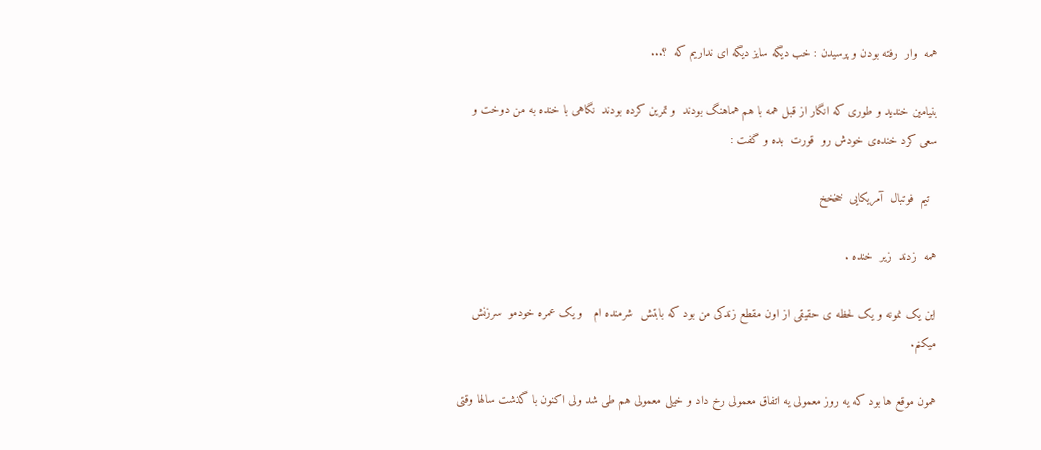همه  وار  رفته بودن و پرسیدن : خب دیگه سایز دیگه ای نداریم که  ؟...

بنیامین خندید و طوری که انگار از قبل همه با هم هماهنگ بودند  و تمرین کرده بودند  نگاهی با خنده به من دوخت و سعی کرد خنده‌ی خودش رو  قورت  بده و گفت :

  تیم  فوتبال  آمریکایی  خخخخ

همه  زدند  زیر  خنده .

این یک نمونه و یک لحظه ی حقیقی از اون مقطع زندکی من بود که بابتش  شرمنده ام ‌  و یک عمره خودمو  سرزنش میکنم.

همون موقع ها بود که یه روز معمولی یه اتفاق معمولی رخ داد و خیلی معمولی هم طی شد ولی اکنون با گذشت سالها وقتی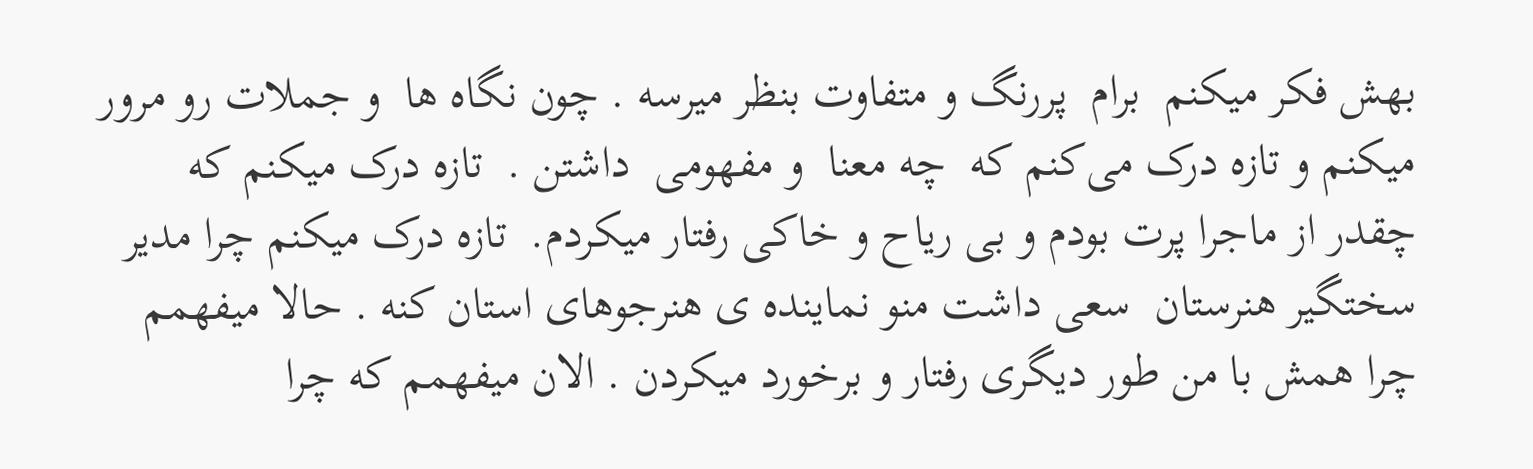بهش فکر میکنم  برام  پررنگ و متفاوت بنظر میرسه . چون نگاه ها  و جملات رو مرور میکنم و تازه درک می‌کنم که  چه معنا  و مفهومی  داشتن .  تازه درک میکنم که  چقدر از ماجرا پرت بودم و بی ریاح و خاکی رفتار میکردم.  تازه درک میکنم چرا مدیر سختگیر هنرستان  سعی داشت منو نماینده ی هنرجوهای استان کنه . حالا میفهمم چرا همش با من طور دیگری رفتار و برخورد میکردن . الان میفهمم که چرا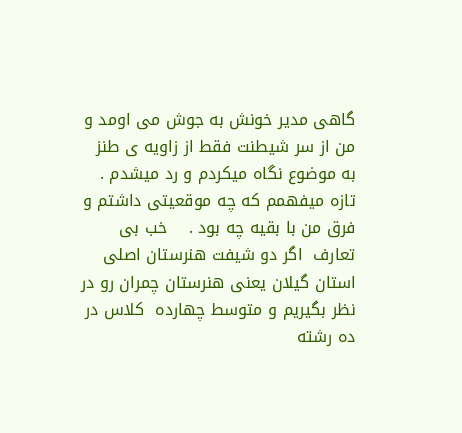گاهی مدیر خونش به جوش می اومد و من از سر شیطنت فقط از زاویه ی طنز به موضوع نگاه میکردم و رد میشدم .   تازه میفهمم که چه موقعیتی داشتم و فرق من با بقیه چه بود .    خب بی تعارف  اگر دو شیفت هنرستان اصلی استان گیلان یعنی هنرستان چمران رو در نظر بگیریم و متوسط چهارده  کلاس در ده رشته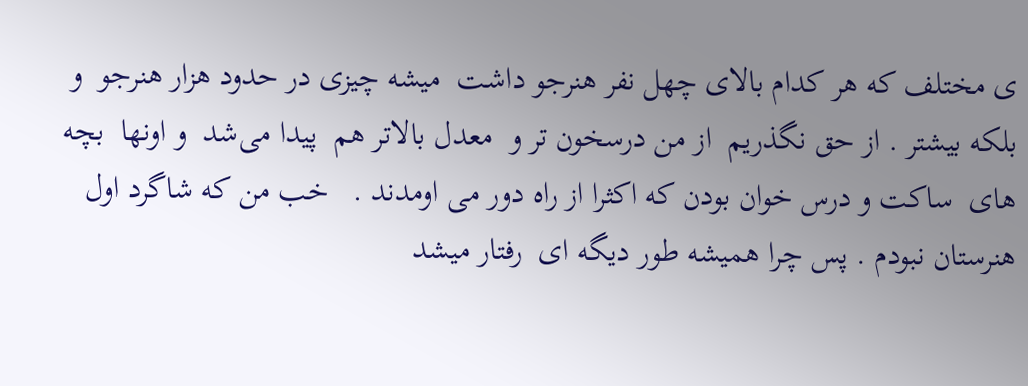ی مختلف که هر کدام بالای چهل نفر هنرجو داشت  میشه چیزی در حدود هزار هنرجو  و بلکه بیشتر . از حق نگذریم  از من درسخون تر و  معدل بالاتر هم  پیدا می‌شد  و اونها  بچه های  ساکت و درس خوان بودن که اکثرا از راه دور می اومدند .   خب من که شاگرد اول هنرستان نبودم . پس چرا همیشه طور دیگه ای  رفتار میشد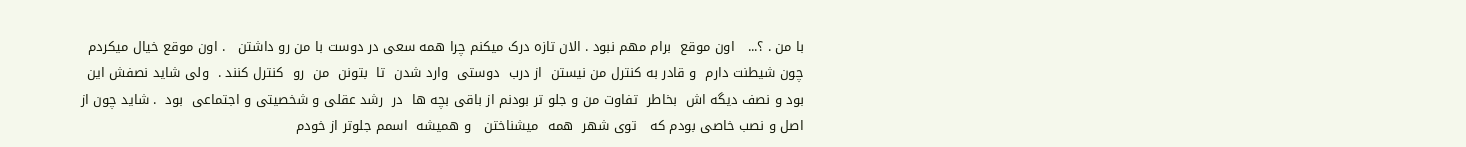با من . ؟...   اون موقع  برام مهم نبود . الان تازه درک میکنم چرا همه سعی در دوست با من رو داشتن   . اون موقع خیال میکردم چون شیطنت دارم  و قادر به کنترل من نیستن  از درب  دوستی  وارد شدن  تا  بتونن  من  رو  کنترل کنند .  ولی شاید نصفش این بود و نصف دیگه اش  بخاطر  تفاوت من و جلو تر بودنم از باقی بچه ها  در  رشد عقلی و شخصیتی و اجتماعی  بود ‌ . شاید چون از اصل و نصب خاصی بودم که   توی شهر  همه  میشناختن   و همیشه  اسمم جلوتر از خودم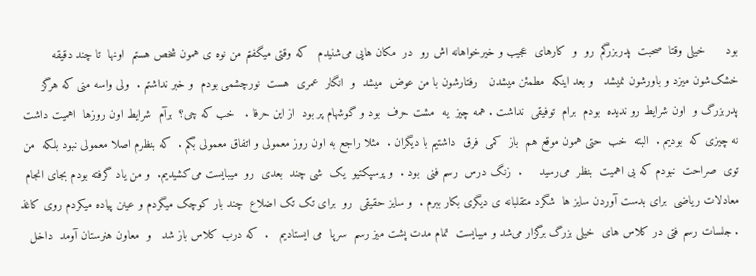بود ‌   ‌  خیلی وقتا  صحبت  پدربزرگم  رو  و  کارهای  عجیب و خیرخواهانه اش رو  در  مکان هایی می‌شنیدم   که وقتی میگفتم من نوه ی همون شخص هستم  اونها  تا چند دقیقه  خشک‌شون میزد و باورشون نمیشد ‌  و بعد اینکه  مطمئن میشدن   رفتارشون با من عوض  میشد  و  انگار  عمری  هست  نورچشمی بودم  و خبر نداشتم .  ولی واسه منی که هرگز پدربزرگ و  اون شرایط رو ندیده  بودم  برام  توفیقی  نداشت . همه چیز  یه  مشت حرف  بود و گوشهام پر بود  از این حرفا .   خب که چی؟  برآم  شرایط اون روزها  اهمیت داشت  نه چیزی که  بودیم .  البته  خب  حتی همون موقع هم  باز  کمی  فرق  داشتیم با دیگران .  مثلا راجع به اون روز معمولی و اتفاق معمولی بگم .  که بنظرم اصلا معمولی نبود بلکه  من توی  صراحت  نبودم که بی اهمیت  بنظر  می‌رسید ‌    .  زنگ درس  رسم فنی  بود .  و پرسپکتیو  یک  شی چند  بعدی  رو  میبایست می‌کشیدیم.  و من یاد گرفته بودم بجای انجام معادلات ریاضی  برای بدست آوردن سایز ها  شگرد متقلبانه ی دیگری بکار ببرم .  و سایز حقیقی  رو  برای تک تک اضلاع  چند بار کوچک میگردم و عینن پیاده میکردم روی کاغذ ‌   . جلسات رسم فتی در کلاس های  خیلی بزرگ برگزار می‌شد و میبایست  تمام مدت پشت میز رسم  سرپا  می ایستادیم ‌  .  که درب کلاس باز شد   و  معاون هنرستان آومد  داخل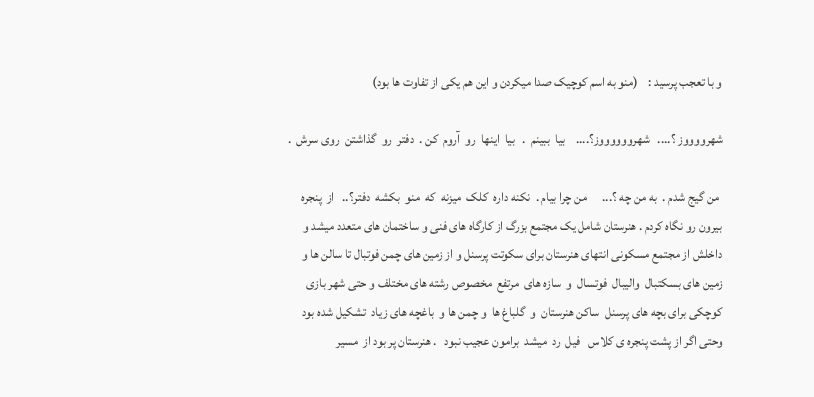و با تعجب پرسید :    (منو به اسم کوچیک صدا میکردن و این هم یکی از تفاوت ها بود)

شهرووووز ؟....   شهرووووووز؟....    بیا  ببینم  .   بیا  اینها  رو  آروم  کن .  دفتر  رو  گذاشتن  روی سرش ‌ .

 من گیج شدم .  به من چه ؟...      من چرا بیام .  نکنه داره  کلک  میزنه  که  منو  بکشه  دفتر؟‌..   از  پنجره بیرون رو نگاه کردم . هنرستان شامل یک مجتمع بزرگ از کارگاه های فنی و ساختمان های متعدد میشد و داخلش از مجتمع مسکونی انتهای هنرستان برای سکوتت پرسنل و از زمین های چمن فوتبال تا سالن ها و زمین های بسکتبال  والیبال  فوتسال  و  سازه های  مرتفع  مخصوص رشته های مختلف و حتی شهر بازی کوچکی برای بچه های پرسنل  ساکن هنرستان  و  گلباغ ها  و چمن ها و  باغچه های زیاد  تشکیل شده بود وحتی اگر از پشت پنجره ی کلاس   فیل  رد  میشد  برامون عجیب نبود ‌  . هنرستان پر بود از  مسیر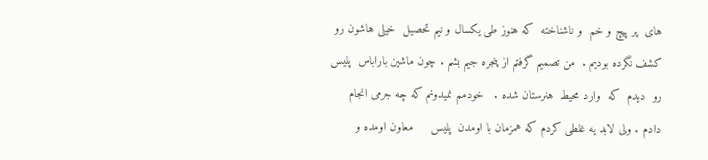های  پر پیچ و خم  و ناشناخته  که هنوز طی یکسال و نیم تحصیل  خیلی هاشون رو کشف نگرده بودیم .  من تصمیم گرفتم از پنجره جیم بشم . چون ماشین باراباس  پلیس  رو  دیدم  که  وارد محیط  هنرستان شده .   خودمم نمیدونم که چه جرمی انجام دادم . ولی لابد یه غلطی کردم که همزمان با اومدن  پلیس     معاون اومده و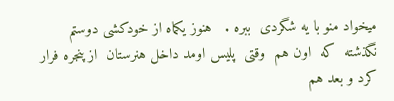میخواد منو با یه شگردی  ببره .   هنوز یکماه از خودکشی دوستم نگذشته  که  اون هم  وقتی  پلیس اومد داخل هنرستان  از پنجره فرار کرد و بعد هم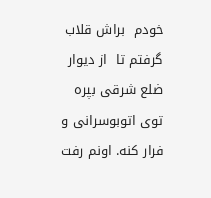خودم  براش قلاب گرفتم تا  از دیوار  ضلع شرقی بپره توی اتوبوسرانی و فرار کنه. اونم رفت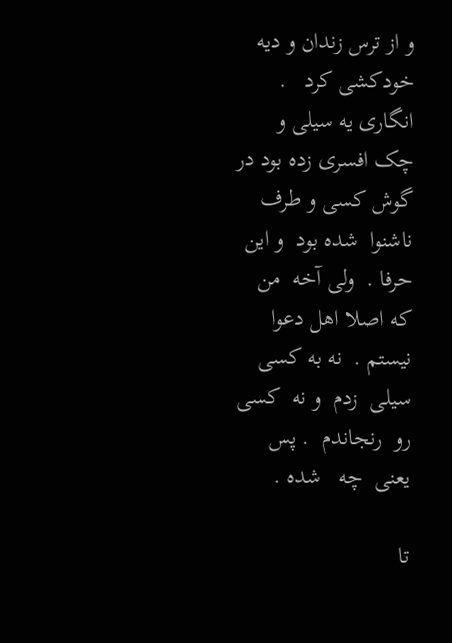و از ترس زندان و دیه   خودکشی کرد ‌  . انگاری یه سیلی و چک افسری زده بود در گوش کسی و طرف   ناشنوا  شده بود  و این حرفا .  ولی آخه  من  که اصلا اهل دعوا نیستم .  نه به کسی  سیلی  زدم  و نه  کسی  رو  رنجاندم  . پس  یعنی  چه   شده .

تا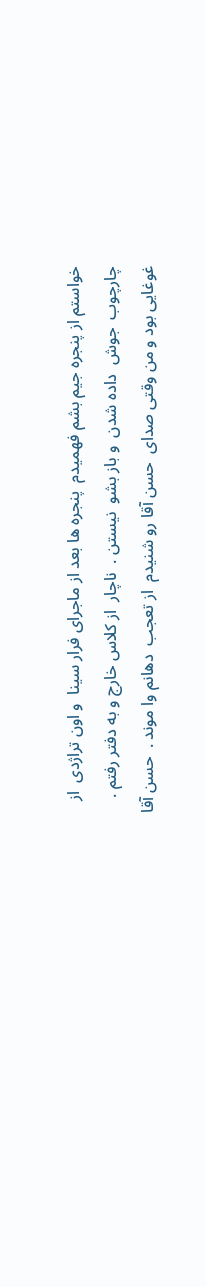خواستم از پنجره جیم بشم فهمیدم  پنجره ها بعد از ماجرای فرار سینا  و اون تراژدی  از چارچوب  جوش  داده شدن  و باز بشو  نیستن .  ناچار  از کلاس خارج و به دفتر رفتم .  غوغایی بود و من وقتی صدای  حسن آقا رو شنیدم  از تعجب  دهانم وا موند .  حسن آقا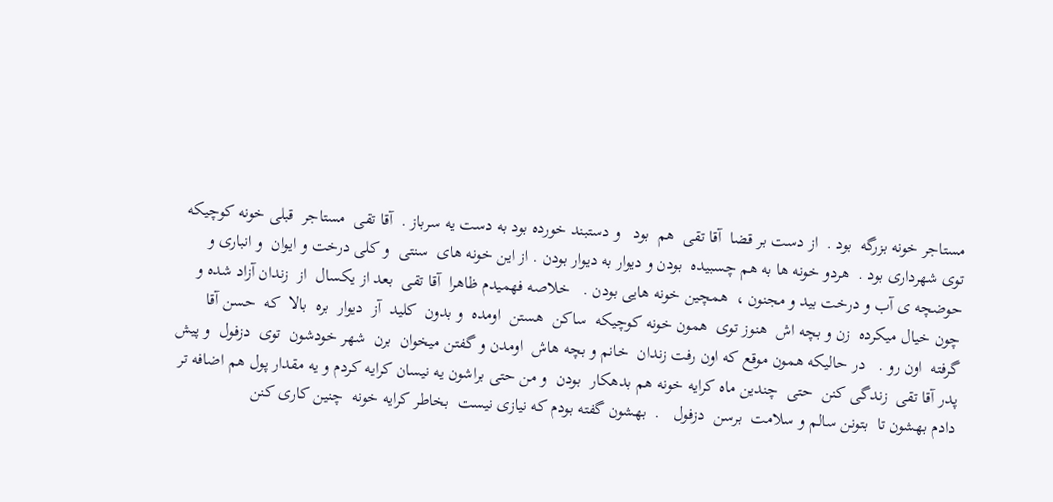مستاجر خونه بزرگه  بود .  از دست بر قضا  آقا تقی  هم  بود ‌  و دستبند خورده بود به دست یه سرباز .  آقا تقی  مستاجر  قبلی خونه کوچیکه توی شهرداری بود .  هردو خونه ها به هم چسبیده  بودن و دیوار به دیوار بودن . از این خونه های  سنتی  و کلی درخت و ایوان  و انباری و حوضچه ی آب و درخت بید و مجنون ،  همچین خونه هایی بودن .   خلاصه فهمیدم ظاهرا  آقا تقی  بعد از یکسال  از  زندان آزاد شده و چون خیال میکرده  زن و بچه اش  هنوز توی  همون خونه کوچیکه  ساکن  هستن  اومده  و بدون  کلید  آز  دیوار  بره  بالا  که  حسن آقا  گرفته  اون رو .   در حالیکه همون موقع که اون رفت زندان  خانم و بچه هاش  اومدن و گفتن میخوان  برن  شهر خودشون  توی  دزفول  و پیش  پدر آقا تقی  زندگی کنن ‌ حتی  چندین ماه کرایه خونه هم بدهکار  بودن  و من حتی براشون یه نیسان کرایه کردم و یه مقدار پول هم اضافه تر دادم بهشون تا  بتونن سالم و سلامت  برسن  دزفول ‌  .  بهشون گفته بودم که نیازی نیست  بخاطر کرایه خونه  چنین کاری کنن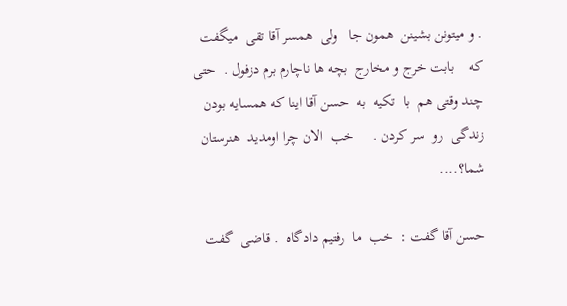. و میتونن بشینن  همون جا   ولی  همسر آقا تقی  میگفت  که    بابت خرج و مخارج  بچه ها ناچارم برم دزفول .  حتی  چند وقتی هم  با  تکیه  به  حسن آقا اینا که همسایه بودن  زندگی  رو  سر کردن .     خب  الان چرا اومدید  هنرستان شما؟....

حسن آقا گفت :  خب  ما  رفتیم دادگاه  . قاضی  گفت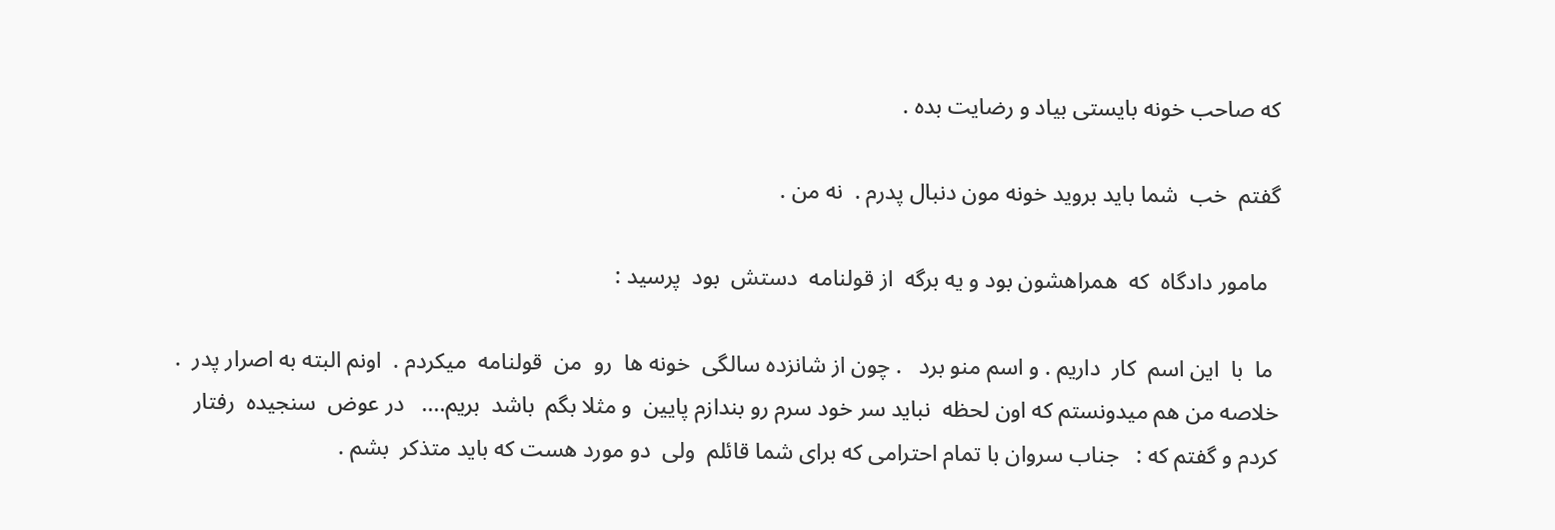که صاحب خونه بایستی بیاد و رضایت بده .

گفتم  خب  شما باید بروید خونه مون دنبال پدرم .  نه من .

  مامور دادگاه  که  همراهشون بود و یه برگه  از قولنامه  دستش  بود  پرسید :

 ما  با  این اسم  کار  داریم . و اسم منو برد   . چون از شانزده سالگی  خونه ها  رو  من  قولنامه  میکردم .  اونم البته به اصرار پدر ‌ .   خلاصه من هم میدونستم که اون لحظه  نباید سر خود سرم رو بندازم پایین  و مثلا بگم  باشد  بریم....   در عوض  سنجیده  رفتار کردم و گفتم که :   جناب سروان با تمام احترامی که برای شما قائلم  ولی  دو مورد هست که باید متذکر  بشم .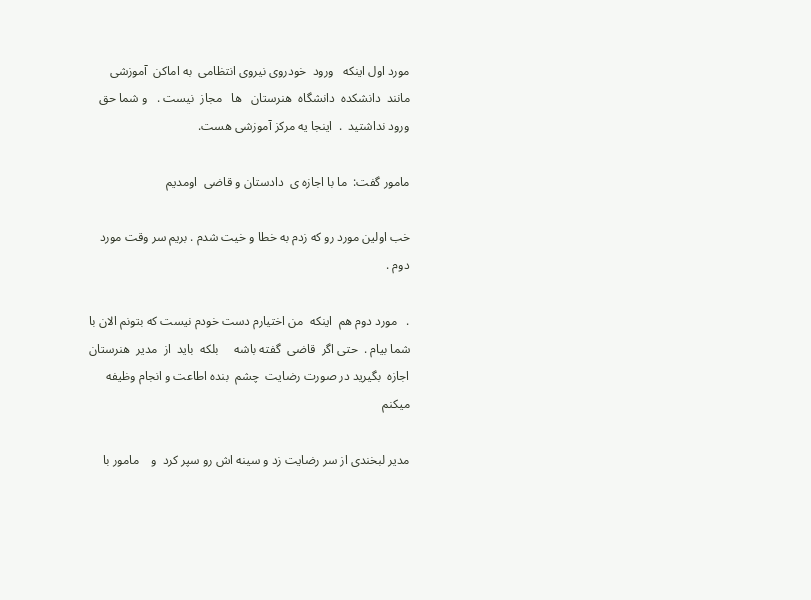مورد اول اینکه   ورود  خودروی نیروی انتظامی  به اماکن  آموزشی  مانند  دانشکده  دانشگاه  هنرستان   ها   مجاز  نیست .   و شما حق ورود نداشتید  .  اینجا یه مرکز آموزشی هست.

مامور گفت:  ما با اجازه ی  دادستان و قاضی  اومدیم‌

خب اولین مورد رو که زدم به خطا و خیت شدم . بریم سر وقت مورد دوم .

.   مورد دوم هم  اینکه  من اختیارم دست خودم نیست که بتونم الان با شما بیام .  حتی اگر  قاضی  گفته باشه  ‌   بلکه  باید  از  مدیر  هنرستان  اجازه  بگیرید در صورت رضایت  چشم  بنده اطاعت و انجام وظیفه میکنم ‌

مدیر لبخندی از سر رضایت زد و سینه اش رو سپر کرد  و    مامور با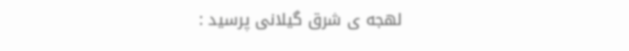لهجه ی شرق گیلانی پرسید :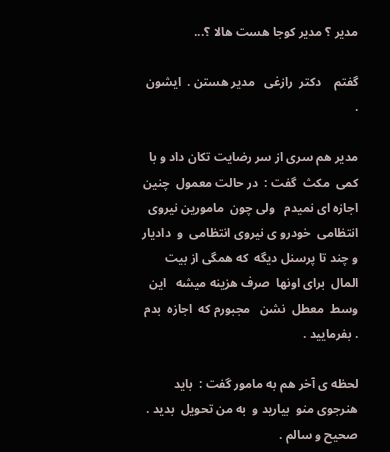مدیر ؟ مدیر کوجا هست هالا ؟...

گفتم    دکتر  رازغی   مدیر هستن .  ایشون .

مدیر هم سری از سر رضایت تکان داد و با کمی  مکث  گفت :  در حالت معمول  چنین اجازه ای نمیدم   ولی چون  مامورین نیروی انتظامی  خودرو ی نیروی انتظامی  و  دادیار و چند تا پرسنل دیگه  که همگی از بیت المال  برای اونها  صرف هزینه میشه   این وسط  معطل  نشن   مجبورم که  اجازه  بدم . بفرمایید .

لحظه ی آخر هم به مامور گفت :  باید  هنرجوی منو  بیارید و  به من تحویل  بدید .  صحیح و سالم .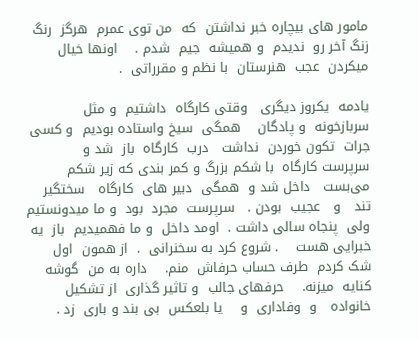مامور های بیچاره خبر نداشتن  که  من توی عمرم  هرگز  رنگ  زنگ آخر رو  ندیدم  و همیشه  جیم  شدم .    اونها خیال میکردن  عجب  هنرستان  با نظم و مقرراتی ‌ .

یادمه  یکروز دیگری   وقتی کارگاه  داشتیم  و مثل  سربازخونه  و پادگان    همگی  سیخ واستاده بودیم  و کسی جرات  تکون خوردن  نداشت   درب  کارگاه  باز  شد و    سرپرست کارگاه  با شکم بزرگ و کمر بندی که زیر شکم می‌بست   داخل شد و  همگی  دبیر های  کارگاه   سختگیر   تند   و   عجیب  بودن .   سرپرست  مجرد  بود  و ما میدونستیم  ولی  پنجاه سالی داشت .  اومد داخل  و ما فهمیدیم  باز  یه خبرایی هست ‌   . شروع کرد به سخنرانی  .  از همون  اول  شک کردم  طرف حساب حرفاش  منم.    داره به من  گوشه  کنایه  میزنه.    حرفهای جالب  و تاثیر گذاری  از تشکیل خانواده   و  وفاداری  و    یا بلعکس  بی بند و باری  زد .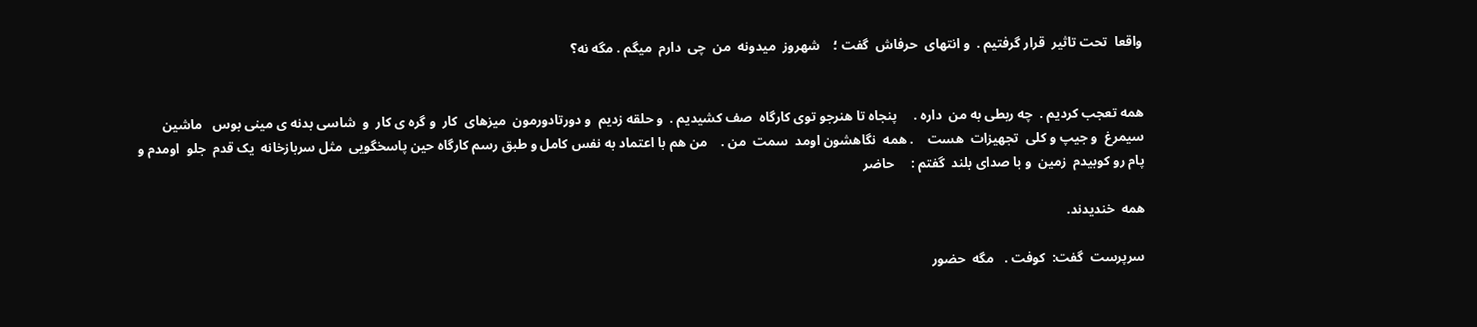واقعا  تحت تاثیر  قرار گرفتیم .  و انتهای  حرفاش  گفت ؛    شهروز  میدونه  من  چی  دارم  میگم . مگه نه؟


همه تعجب کردیم .  چه ربطی به من  داره .     پنجاه تا هنرجو توی کارگاه  صف کشیدیم .  و حلقه زدیم  و دورتادورمون  میزهای  کار  و گره ی کار  و  شاسی بدنه ی مینی بوس   ماشین سیمرغ  و جیپ و کلی  تجهیزات  هست ‌   . همه  نگاهشون اومد  سمت  من .    من هم با اعتماد به نفس کامل و طبق رسم کارگاه حین پاسخگویی  مثل سربازخانه  یک قدم  جلو  اومدم و پام رو کوبیدم  زمین  و با صدای بلند  گفتم :     حاضر

همه  خندیدند.

سرپرست  گفت:  کوفت .   مگه  حضور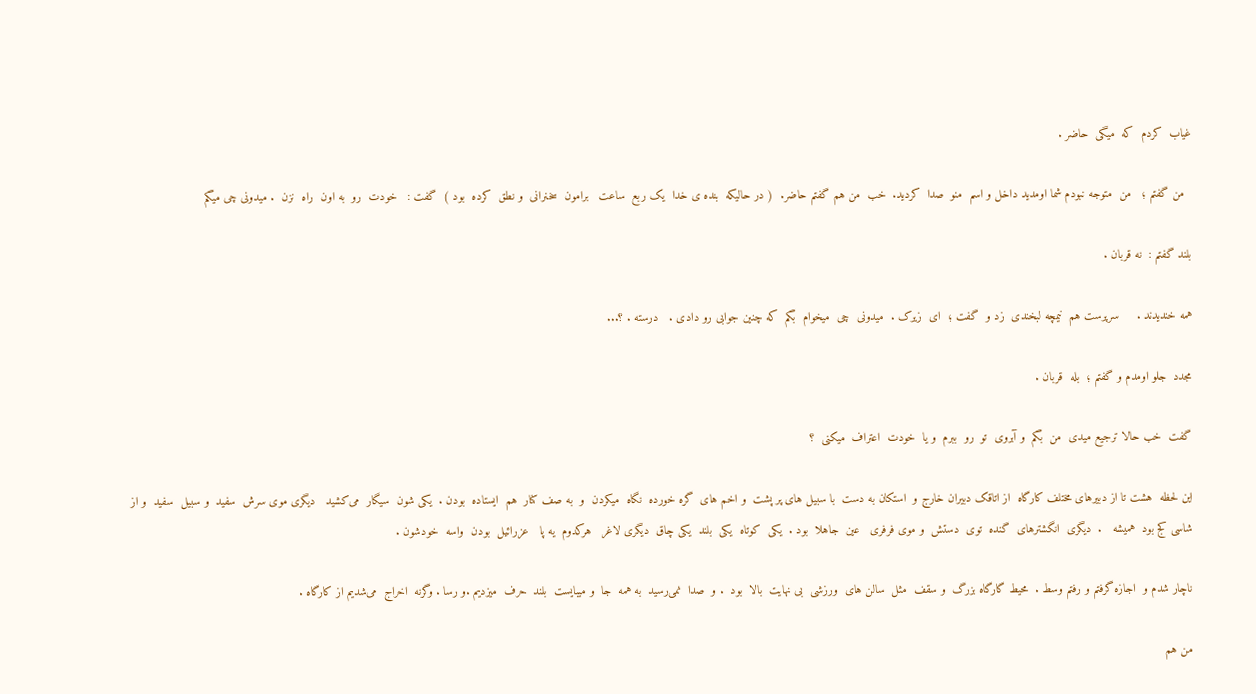غیاب  کردم  که  میگی  حاضر .

  من گفتم ؛   من  متوجه نبودم شما اومدید داخل و اسم  منو  صدا  کردید.  خب  من هم گفتم حاضر.  ( در حالیکه  بنده ی خدا  یک ربع  ساعت   برامون  سخنرانی  و نطق  کرده  بود )  گفت :   خودت  رو  به اون  راه  نزن  . میدونی چی میگم ‌

بلند گفتم :  نه قربان .

همه خندیدند .     سرپرست هم  نیمچه لبخندی  زد و  گفت ؛  ای  زیرک .  میدونی  چی  میخوام  بگم  که چنین جوابی رو دادی .   درسته . ؟...

مجدد  جلو اومدم و گفتم ؛  بله  قربان .

گفت  خب حالا ترجیع میدی  من  بگم  و آبروی  تو  رو  ببرم  و یا  خودت  اعتراف  میکنی  ؟

این لحظه  هشت تا از دبیرهای مختلف کارگاه  از اتاقک دبیران خارج و  استکان به دست  با سبیل های پر پشت  و اخم های  گره خورده  نگاه  میکردن  و  به صف کنار  هم  ایستاده  بودن .  یکی شون  سیگار  می‌کشید   دیگری موی سرش  سفید  و سبیل  سفید  و از شاسی کج بود  همیشه ‌  .  دیگری  انگشترهای  گنده  توی  دستش  و موی فرفری   عین  جاهلا  بود .  یکی  کوتاه  یکی  بلند  یکی چاق  دیگری لاغر   هرکدوم  یه پا   عزرائیل  بودن  واسه  خودشون .

ناچار شدم و  اجازه گرفتم و رفتم وسط .  محیط گارگاه بزرگ  و سقف  مثل  سالن های  ورزشی  بی نهایت  بالا  بود ‌ . و  صدا  نمی‌رسید  به همه  جا  و میبایست  بلند  حرف  میزدیم .و رسا . وگرنه  اخراج  می‌شدیم از کارگاه .

من هم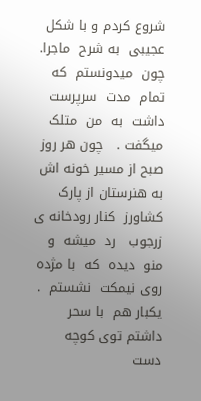شروع کردم و با شکل عجیبی  به شرح  ماجرا.  چون  میدونستم  که تمام  مدت  سرپرست  داشت  به  من  متلک  میگفت .   چون هر روز صبح از مسیر خونه اش به هنرستان از پارک  کشاورز  کنار رودخانه ی  زرجوب   رد  میشه  و منو  دیده  که  با مژده  روی نیمکت  نشستم  .  یکبار هم  با سحر داشتم توی کوچه  دست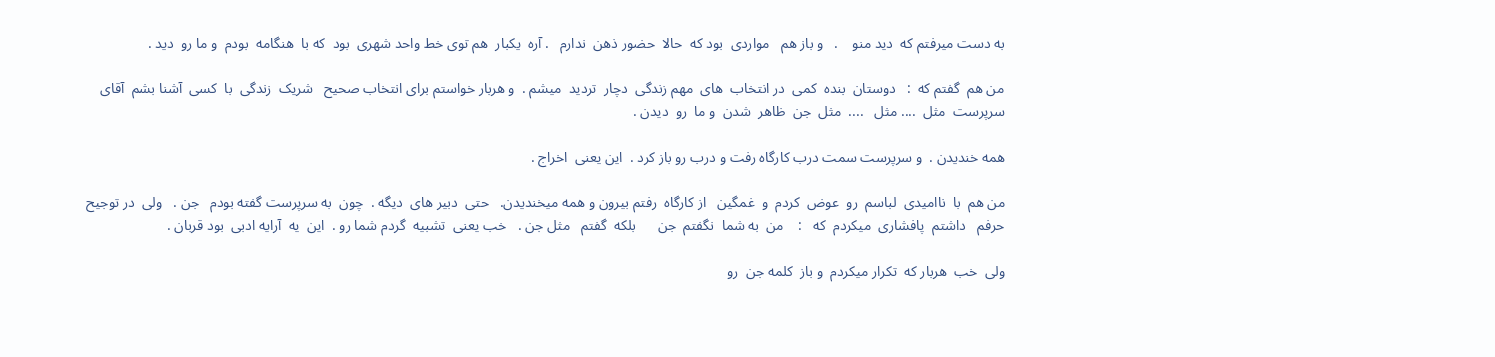به دست میرفتم که  دید منو    .   و باز هم   مواردی  بود که  حالا  حضور ذهن  ندارم ‌  . آره  یکبار  هم توی خط واحد شهری  بود  که با  هنگامه  بودم  و ما رو  دید .

من هم  گفتم که  :   دوستان  بنده  کمی  در انتخاب  های  مهم زندگی  دچار  تردید  میشم .  و هربار خواستم برای انتخاب صحیح   شریک  زندگی  با  کسی  آشنا بشم  آقای  سرپرست  مثل  .... مثل   ....  مثل  جن  ظاهر  شدن  و ما  رو  دیدن .

همه خندیدن .  و سرپرست سمت درب کارگاه رفت و درب رو باز کرد .  این یعنی  اخراج .

من هم  با  ناامیدی  لباسم  رو  عوض  کردم  و  غمگین   از کارگاه  رفتم بیرون و همه میخندیدن.   حتی  دبیر های  دیگه .  چون  به سرپرست گفته بودم   جن .   ولی  در توجیح  حرفم   داشتم  پافشاری  میکردم  که   :    من  به شما  نگفتم  جن      بلکه  گفتم   مثل جن .   خب یعنی  تشبیه  گردم شما رو .  این  یه  آرایه ادبی  بود قربان .

ولی  خب  هربار که  تکرار میکردم  و باز  کلمه جن  رو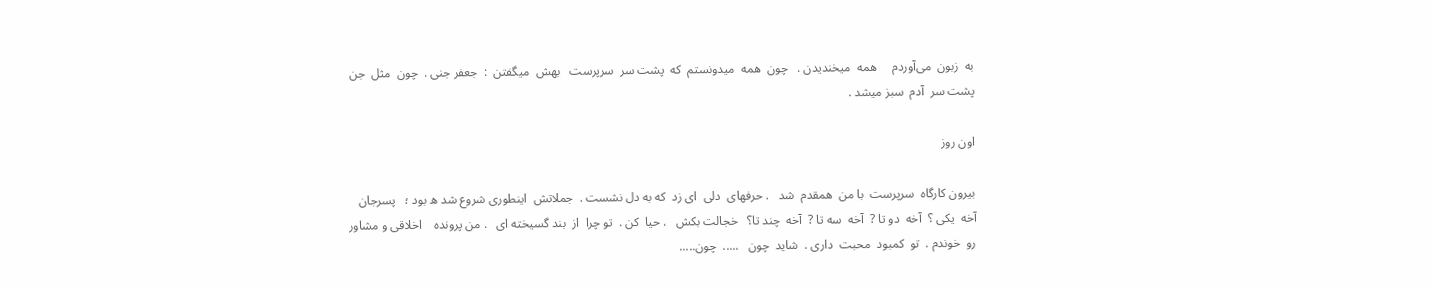به  زبون  می‌آوردم     همه  میخندیدن .   چون  همه  میدونستم  که  پشت سر  سرپرست   بهش  میگفتن  :  جعفر جنی .  چون  مثل  جن  پشت سر  آدم  سبز میشد .

اون روز

بیرون کارگاه  سرپرست  با من  همقدم  شد ‌  . حرفهای  دلی  ای زد  که به دل نشست .  جملاتش  اینطوری شروع شد ه بود ؛   پسرجان   آخه  یکی ؟  آخه  دو تا ?  آخه  سه تا ?  آخه  چند تا؟   خجالت بکش   . حیا  کن .  تو چرا  از  بند گسیخته ای ‌  . من پرونده    اخلاقی و مشاور  رو  خوندم .  تو  کمبود  محبت  داری .  شاید  چون   .....  چون.....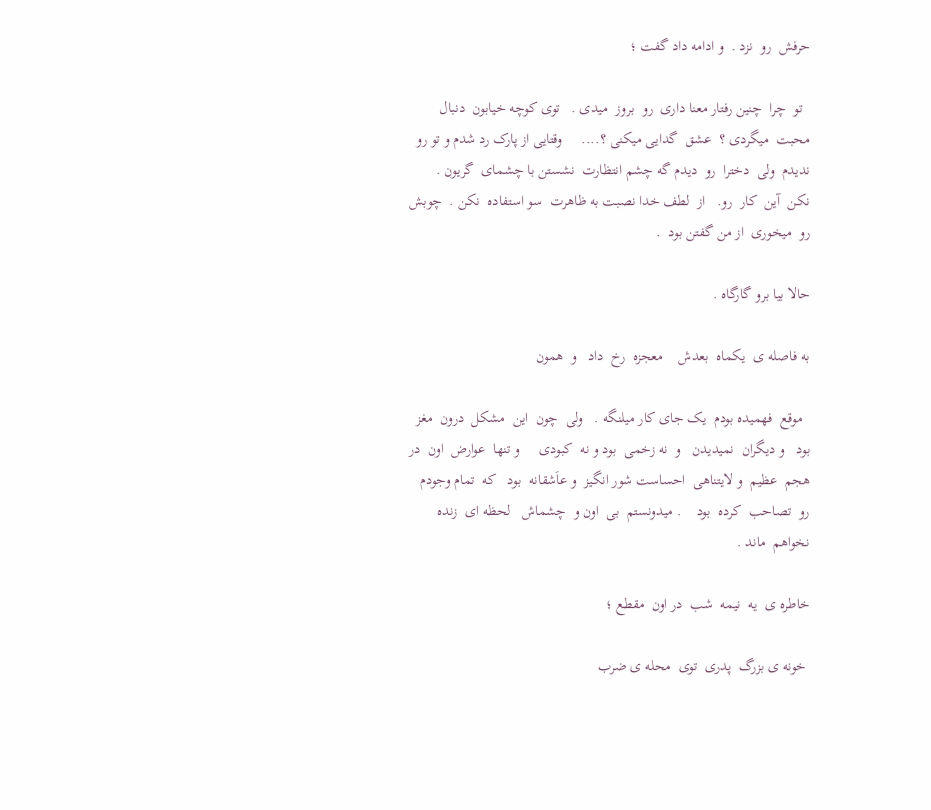حرفش  رو  نزد .  و ادامه داد گفت ؛

  تو  چرا  چنین رفتار معنا داری  رو  بروز  میدی .   توی کوچه خیابون  دنبال محبت  میگردی ؟  عشق  گدایی میکنی ؟....     وقتایی از پارک رد شدم و تو رو ندیدم  ولی  دخترا  رو  دیدم گه چشم انتظارت  نشستن با چشمای  گریون .   نکن  آین  کار  رو.   از  لطف خدا نصبت به ظاهرت  سو استفاده  نکن .  چوبش  رو  میخوری  از من گفتن بود ‌ .

حالا بیا برو گارگاه .

به فاصله ی  یکماه  بعدش    معجزه  رخ  داد‌   و  همون

  موقع  فهمیده بودم  یک جای کار میلنگه .   ولی  چون  این  مشکل  درون  مغز  بود   و دیگران  نمیدیدن   و  نه زخمی  بود و نه  کبودی     و تنها  عوارض  اون  در هجم  عظیم  و لایتناهی  احساست شور انگیز  و عاَشقانه  بود   که  تمام وجودم  رو  تصاحب  کرده  بود ‌   . میدونستم  بی  اون و  چشماش   لحظه ای  زنده نخواهم  ماند .

خاطره ی  یه  نیمه  شب  در اون  مقطع ؛

 خونه ی بزرگ  پدری  توی  محله ی ضرب ‌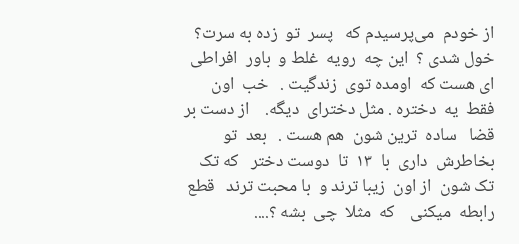از خودم  می‌پرسیدم که   پسر  تو  زده به سرت؟   خول شدی ؟  این چه  رویه  غلط و  باور  افراطی ای هست که  اومده توی  زندگیت .   خب  اون فقط  یه  دختره . مثل دخترای  دیگه.    از دست بر قضا   ساده  ترین شون  هم هست .   بعد  تو  بخاطرش  داری  با  ۱۳  تا  دوست دختر   که تک تک شون  از اون  زیبا ترند و  با محبت ترند   قطع رابطه  میکنی    که  مثلا  چی  بشه ؟....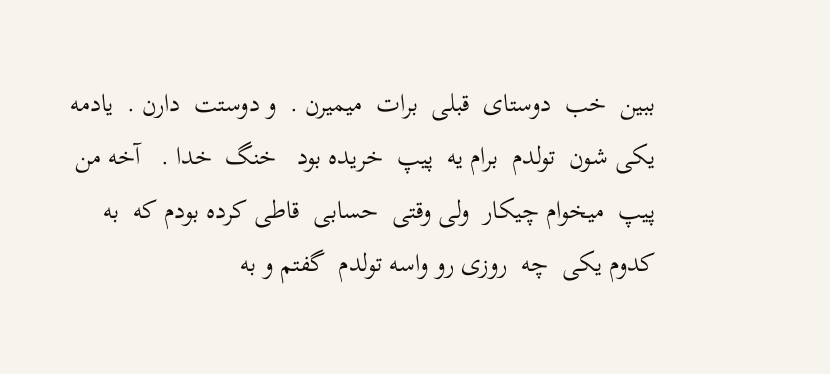ببین  خب  دوستای  قبلی  برات  میمیرن .  و دوستت  دارن .  یادمه   یکی شون  تولدم  برام یه  پیپ  خریده بود   خنگ  خدا .   آخه من پیپ  میخوام چیکار ‌ ولی وقتی  حسابی  قاطی کرده بودم که  به کدوم یکی  چه  روزی رو واسه تولدم  گفتم و به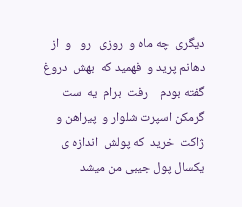دیگری  چه ماه و  روزی   رو   و  از دهانم پرید و  فهمید که  بهش  دروغ  گفته بودم    رفت  برام  یه  ست  گرمکن اسپرت شلوار و  پیراهن و  ژاکت  خرید  که پولش  اندازه ی  یکسال پول جیبی من میشد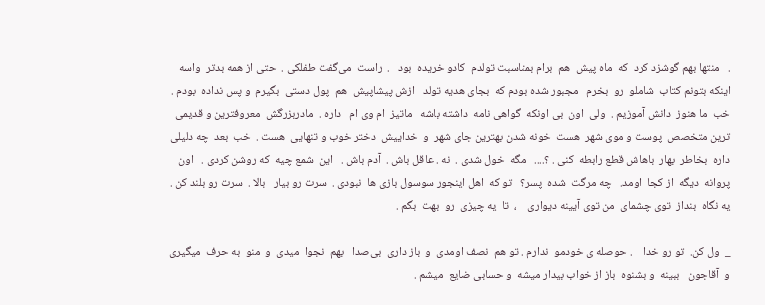.   منتها بهم گوشزد کرد  که  ماه پیش  هم  برام بمناسبت تولدم  کادو خریده  بود   .  راست  می‌گفت طفلکی .  حتی از همه بدتر  واسه اینکه بتونم کتاب  شاملو  رو  بخرم   مجبور شده بودم که  بجای هدیه تولد   ازش پیشاپیش  هم  پول دستی  بگیرم  و پس نداده  بودم .   خب  ما هنوز  دانش آموزیم .  ولی  اون  بی اونکه  گواهی نامه  داشته باشه   ماتیز  ام وی ام   داره .  مادربزرگش  معروفترین و قدیمی ترین متخصص  پوست و موی شهر  هست ‌ خونه شدن بهترین جای شهر  و  خداییش  دختر خوب و تنهایی  هست .  خب  بعد  چه دلیلی داره  بخاطر  بهار  باهاش قطع رابطه  کنی . ؟....   مگه  خول شدی .  نه . عاقل باش .  آدم باش .   این  شمع چیه  که روشن کردی .   اون  پروانه  دیگه  از کجا  اومد.   چه مرگت  شده  پسر؟   تو که  اهل اینجور سوسول بازی ها  نبودی .  سرت رو بیار   بالا .  سرت رو بلند کن . یه نگاه  بنداز  توی چشمای  من توی آیینه دیواری    ،  تا  یه چیزی  رو  بهت  بگم .

_  ول کن.  تو رو خدا    . حوصله ی خودمو  ندارم . تو هم  نصف اومدی  و  باز داری  بی‌صدا   بهم  نجوا  میدی  و  منو  به حرف  میگیری  و  آقاجون   ببینه  و بشنوه  باز از خواب بیدار میشه  و حسابی ضایع  میشم .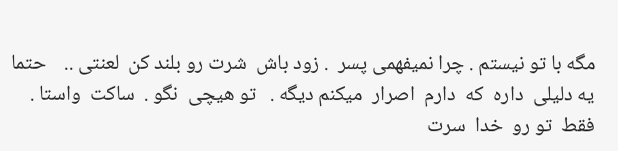مگه با تو نیستم . چرا نمیفهمی پسر  . زود باش  شرت رو بلند کن  لعنتی ..    حتما  یه دلیلی  داره  که  دارم  اصرار  میکنم دیگه .   تو هیچی  نگو .  ساکت  واستا .  فقط  تو رو  خدا  سرت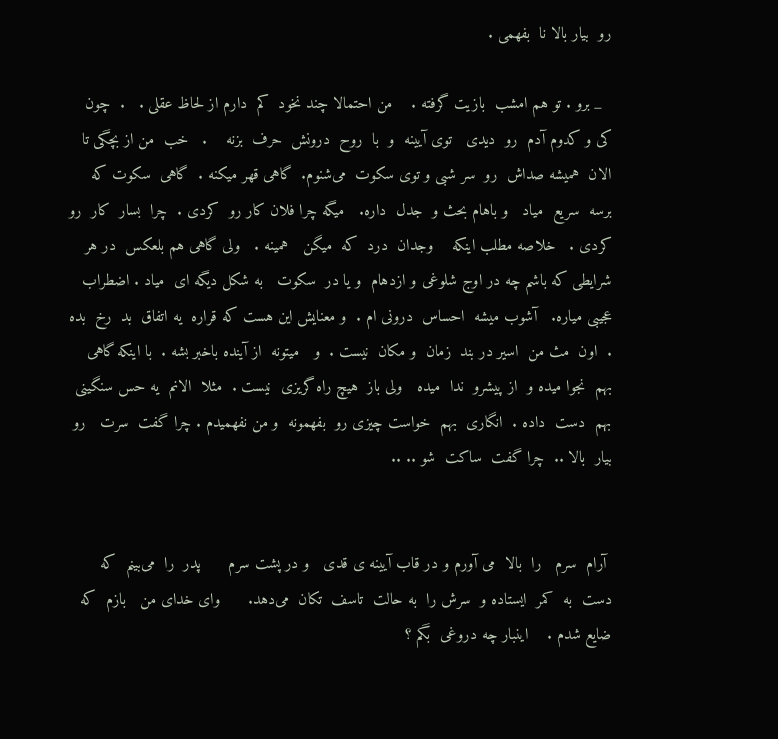رو  بیار بالا نا  بفهمی .

  _ برو . تو هم امشب  بازیت گرفته .    من احتمالا چند نخود  کم  دارم از لحاظ عقلی .   .  چون  کی و کدوم آدم  رو  دیدی   توی آیینه  و  با  روح  درونش  حرف  بزنه    .   خب  من از بچگی تا الان  همیشه صداش  رو  سر شبی و توی سکوت  می‌شنوم.  گاهی قهر میکنه .  گاهی  سکوت که  برسه  سریع  میاد   و باهام بحث و  جدل  داره.   میگه چرا فلان کار رو  کردی .  چرا  بسار  کار  رو  کردی .   خلاصه مطلب اینکه    وجدان  درد  که  میگن   همینه .   ولی گاهی هم بلعکس  در هر شرایطی که باشم چه در اوج شلوغی و ازدهام  و یا در  سکوت   به شکل دیگه ای  میاد . اضطراب عجیبی میاره.   آشوب میشه  احساس  درونی ام .  و معنایش این هست که قراره  یه اتفاق  بد  رخ  بده .  اون  مث من  اسیر در بند  زمان  و مکان  نیست .  و   میتونه  از آینده باخبر بشه .  با اینکه گاهی بهم  نجوا میده و  از پیشرو  ندا  میده   ولی باز  هیچ راه گریزی  نیست .  مثلا  الانم  یه حس سنگینی  بهم  دست  داده .  انگاری  بهم  خواست چیزی رو  بفهمونه  و من نفهمیدم . چرا گفت  سرت   رو بیار  بالا ..  چرا گفت  ساکت  شو .. ..


 آرام  سرم   را  بالا  می آورم و در قاب آیینه ی قدی   و در پشت سرم      پدر  را  می‌بینم  که    دست  به  کمر  ایستاده و  سرش را  به حالت  تاسف  تکان  می‌دهد.      وای خدای من   بازم  که  ضایع شدم .    اینبار چه دروغی  بگم ؟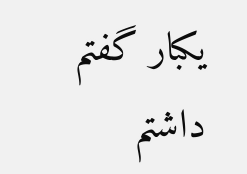یکبار گفتم  داشتم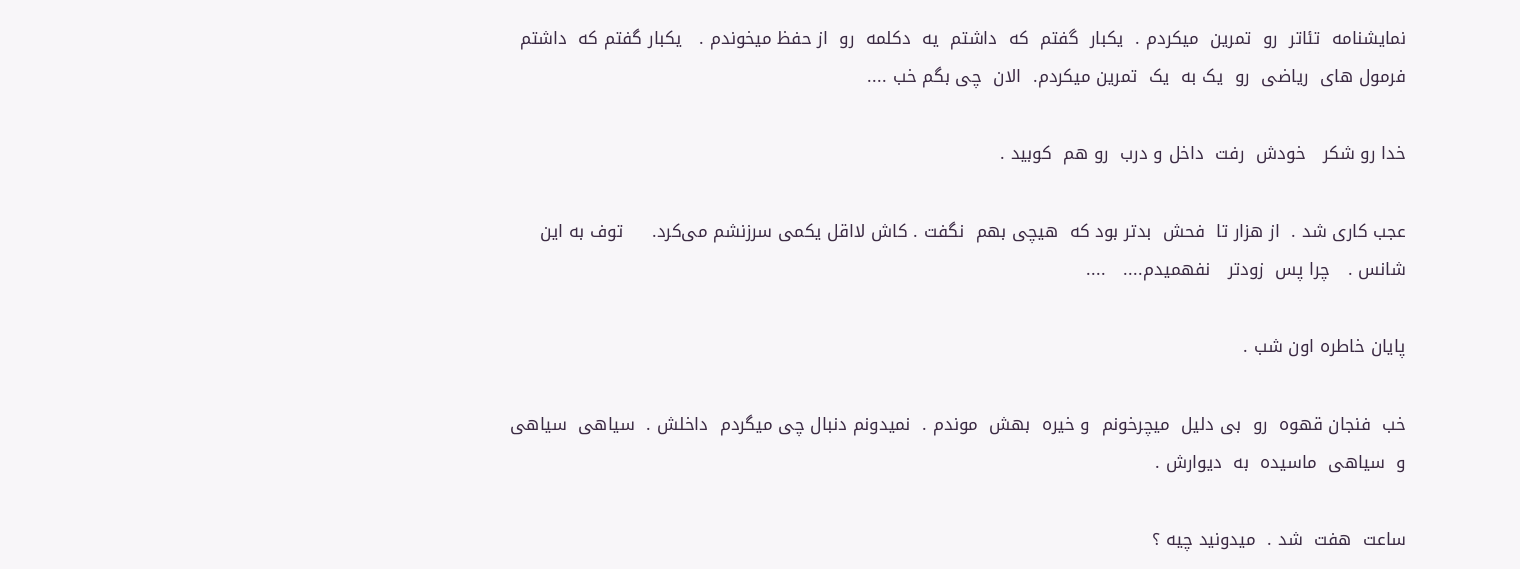نمایشنامه  تئاتر  رو  تمرین  میکردم .  یکبار  گفتم  که  داشتم  یه  دکلمه  رو  از حفظ میخوندم .   یکبار گفتم که  داشتم  فرمول های  ریاضی  رو  یک به  یک  تمرین میکردم.  الان  چی بگم خب ....

خدا رو شکر   خودش  رفت  داخل و درب  رو هم  کوبید .

عجب کاری شد .  از هزار تا  فحش  بدتر بود که  هیچی بهم  نگفت . کاش لااقل یکمی سرزنشم می‌کرد.     توف به این شانس .   چرا پس  زودتر   نفهمیدم....   ....

پایان خاطره اون شب .

خب  فنجان قهوه  رو  بی دلیل  میچرخونم  و خیره  بهش  موندم .  نمیدونم دنبال چی میگردم  داخلش .  سیاهی  سیاهی و  سیاهی  ماسیده  به  دیوارش .

ساعت  هفت  شد .  میدونید چیه ؟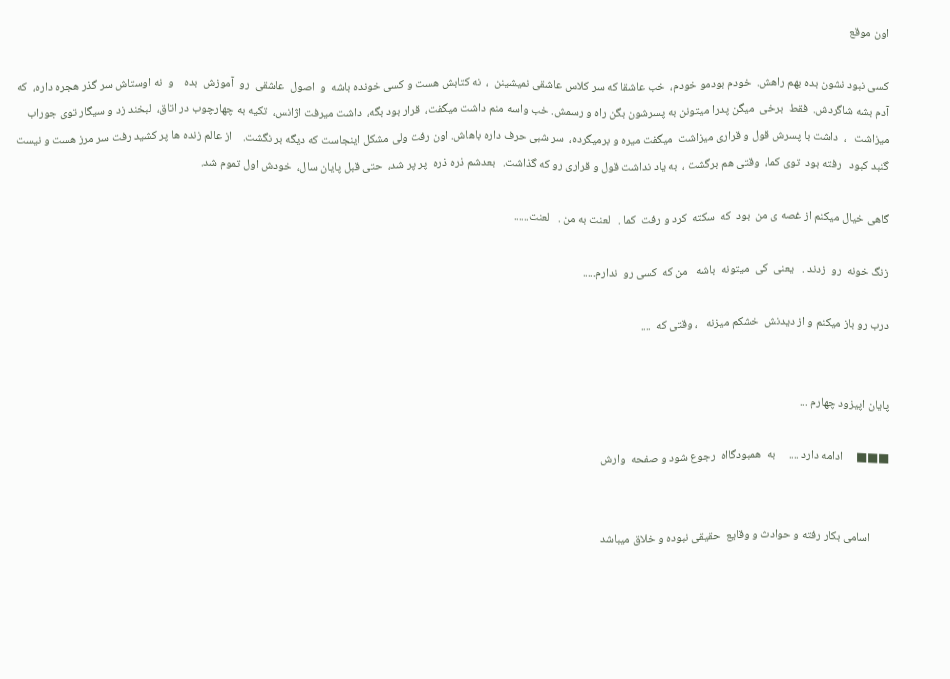اون موقع

کسی نبود نشون بده بهم راهش.  خودم بودمو خودم،  خب عاشقا که سر کلاس عاشقی نمیشینن  ،  نه کتابش هست و کسی خونده باشه  و  اصول  عاشقی  رو  آموزش  بده   ‌ و  نه اوستاش سر گذر هجره داره،  که آدم بشه شاگردش.  فقط  برخی  میگن پدرا میتونن به پسرشون بگن راه و رسمش. خب واسه منم داشت میگفت،  قرار بود بگه،  داشت میرفت اژانس،  تکیه به چهارچوب در اتاق،  لبخند زد و سیگار توی جوراب میزاشت   ،  داشت با پسرش قول و قراری میزاشت  میگفت میره و برمیگرده،  سر شبی حرف داره باهاش. اون رفت ولی مشکل اینجاست که دیگه بر نگشت.    از عالم زنده ها پر کشید رفت سر مرز هست و نیست گنبد کبود   رفته بود  توی کما،  وقتی هم برگشت ،  به یاد نداشت قول و قراری رو که گذاشت.   بعدشم ذره ذره  پر پر شد،  حتی قبل پایان سال،  خودش اول تموم شد.

گاهی خیال میکنم از غصه ی من  بود  که  سکته  کرد و رفت  کما .   لعنت به من .   لعنت......

زنگ خونه  رو  زدند .   یعنی  کی  میتونه  باشه ‌  من که  کسی رو  ندارم.....

درب رو باز میکنم و از دیدنش  خشکم میزنه   ، وقتی که  ....


پایان اپیزود چهارم ...

■■■     ادامه دارد ....     به  همبودگااه  رجوع شود و صفحه  وارش


       اسامی بکار رفته و حوادث و وقایع  حقیقی نبوده و خلاق میباشد ‌  ‌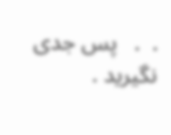.  .   پس جدی نگیرید .